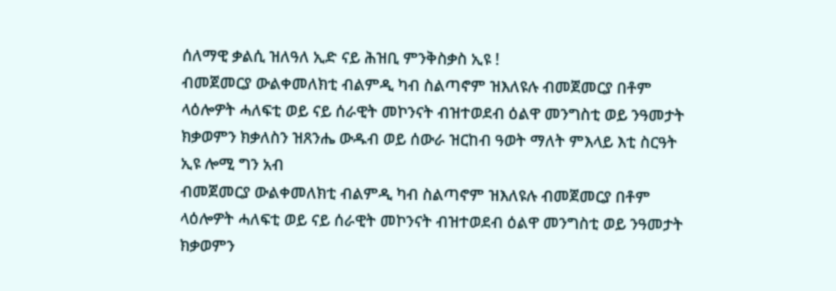ሰለማዊ ቃልሲ ዝለዓለ ኢድ ናይ ሕዝቢ ምንቅስቃስ ኢዩ !
ብመጀመርያ ውልቀመለክቲ ብልምዲ ካብ ስልጣኖም ዝእለዩሉ ብመጀመርያ በቶም ላዕሎዎት ሓለፍቲ ወይ ናይ ሰራዊት መኮንናት ብዝተወደብ ዕልዋ መንግስቲ ወይ ንዓመታት ክቃወምን ክቃለስን ዝጸንሔ ውዱብ ወይ ሰውራ ዝርከብ ዓወት ማለት ምእላይ እቲ ስርዓት ኢዩ ሎሚ ግን አብ
ብመጀመርያ ውልቀመለክቲ ብልምዲ ካብ ስልጣኖም ዝእለዩሉ ብመጀመርያ በቶም ላዕሎዎት ሓለፍቲ ወይ ናይ ሰራዊት መኮንናት ብዝተወደብ ዕልዋ መንግስቲ ወይ ንዓመታት ክቃወምን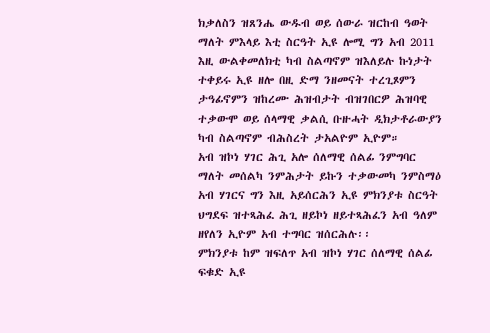ክቃለስን ዝጸንሔ ውዱብ ወይ ሰውራ ዝርከብ ዓወት ማለት ምእላይ እቲ ስርዓት ኢዩ ሎሚ ግን አብ 2011 እዚ ውልቀመለክቲ ካብ ስልጣኖም ዝእለይሉ ኩነታት ተቀይሩ ኢዩ ዘሎ በዚ ድማ ንዘመናት ተረጊጾምን ታዓፊኖምን ዝከረሙ ሕዝብታት ብዝገበርዎ ሕዝባዊ ተቃውሞ ወይ ሰላማዊ ቃልሲ ቡዙሓት ዲክታቶራውያን ካብ ስልጣኖም ብሕስረት ታአልዮም ኢዮም።
አብ ዝኮነ ሃገር ሕጊ አሎ ሰለማዊ ሰልፊ ንምግባር ማለት መሰልካ ንምሕታት ይኩን ተቃውመካ ንምስማዕ አብ ሃገርና ግን እዚ አይሰርሕን ኢዩ ምክንያቱ ስርዓት ህግደፍ ዝተጻሕፈ ሕጊ ዘይኮነ ዘይተጻሕፈን አብ ዓለም ዘየለን ኢዮም አብ ተግባር ዝሰርሕሉ፡፡
ምክንያቱ ከም ዝፍለጥ አብ ዝኮነ ሃገር ሰለማዊ ሰልፊ ፍቁድ ኢዩ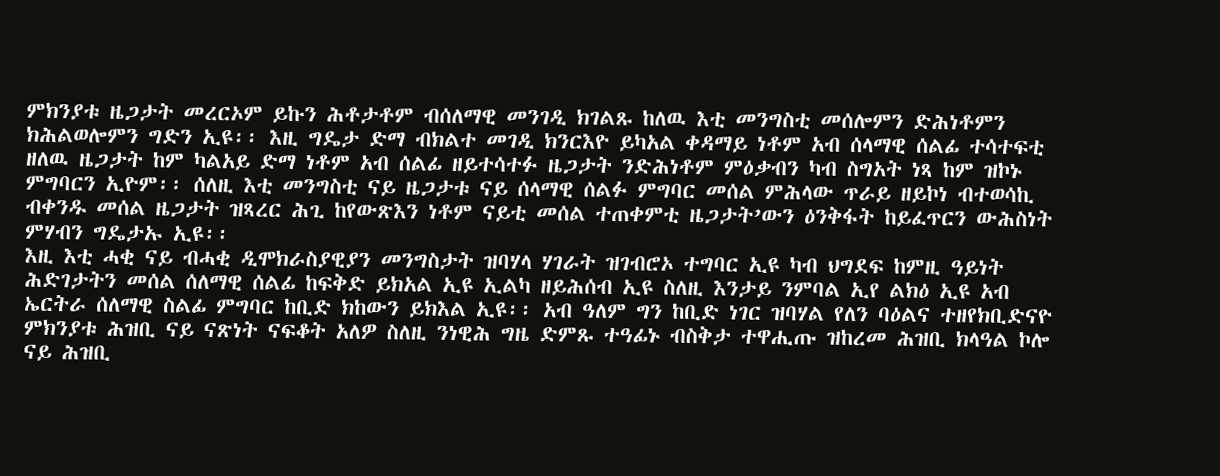ምክንያቱ ዜጋታት መረርኦም ይኩን ሕቶታቶም ብሰለማዊ መንገዲ ክገልጹ ከለዉ እቲ መንግስቲ መሰሎምን ድሕነቶምን ክሕልወሎምን ግድን ኢዩ፡፡ እዚ ግዴታ ድማ ብክልተ መገዲ ክንርእዮ ይካአል ቀዳማይ ነቶም አብ ሰላማዊ ሰልፊ ተሳተፍቲ ዘለዉ ዜጋታት ከም ካልአይ ድማ ነቶም አብ ሰልፊ ዘይተሳተፉ ዜጋታት ንድሕነቶም ምዕቃብን ካብ ስግአት ነጻ ከም ዝኮኑ ምግባርን ኢዮም፡፡ ሰለዚ እቲ መንግስቲ ናይ ዜጋታቱ ናይ ሰላማዊ ሰልፉ ምግባር መሰል ምሕላው ጥራይ ዘይኮነ ብተወሳኪ ብቀንዱ መሰል ዜጋታት ዝጻረር ሕጊ ከየውጽእን ነቶም ናይቲ መሰል ተጠቀምቲ ዜጋታት’ውን ዕንቅፋት ከይፈጥርን ውሕስነት ምሃብን ግዴታኡ ኢዩ፡፡
እዚ እቲ ሓቂ ናይ ብሓቂ ዲሞክራስያዊያን መንግስታት ዝባሃላ ሃገራት ዝገብሮኦ ተግባር ኢዩ ካብ ህግደፍ ከምዚ ዓይነት ሕድገታትን መሰል ሰለማዊ ሰልፊ ከፍቅድ ይክአል ኢዩ ኢልካ ዘይሕሰብ ኢዩ ስለዚ እንታይ ንምባል ኢየ ልክዕ ኢዩ አብ ኤርትራ ሰለማዊ ስልፊ ምግባር ከቢድ ክከውን ይክእል ኢዩ፡፡ አብ ዓለም ግን ከቢድ ነገር ዝባሃል የለን ባዕልና ተዘየክቢድናዮ ምክንያቱ ሕዝቢ ናይ ናጽነት ናፍቆት አለዎ ስለዚ ንነዊሕ ግዜ ድምጹ ተዓፊኑ ብስቅታ ተዋሒጡ ዝከረመ ሕዝቢ ክላዓል ኮሎ ናይ ሕዝቢ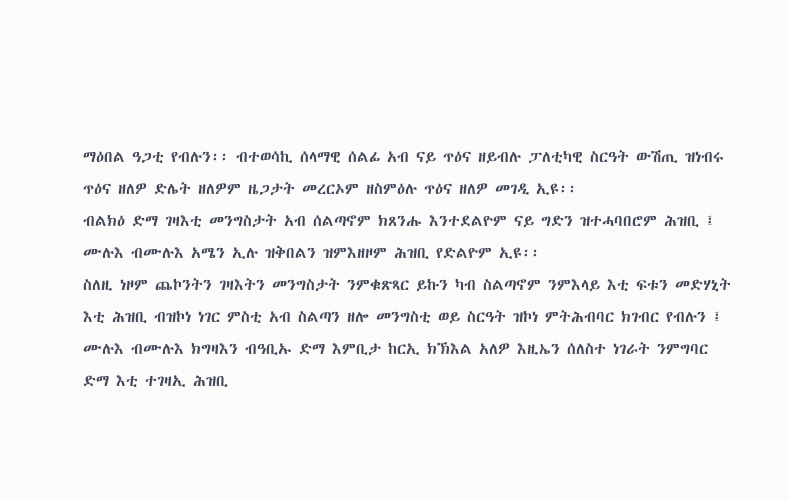ማዕበል ዓጋቲ የብሉን፡፡ ብተወሳኪ ሰላማዊ ሰልፊ አብ ናይ ጥዕና ዘይብሉ ፓለቲካዊ ስርዓት ውሽጢ ዝነብሩ ጥዕና ዘለዎ ድሌት ዘለዎም ዜጋታት መረርኦም ዘስምዕሉ ጥዕና ዘለዎ መገዲ ኢዩ፡፡
ብልክዕ ድማ ገዛእቲ መንግስታት አብ ሰልጣኖም ክጸንሑ እንተደልዮም ናይ ግድን ዝተሓባበሮም ሕዝቢ ፤ ሙሉእ ብሙሉእ አሜን ኢሉ ዝቅበልን ዝምእዘዞም ሕዝቢ የድልዮም ኢዩ፡፡
ስለዚ ነዞም ጨኮንትን ገዛእትን መንግስታት ንምቁጽጻር ይኩን ካብ ስልጣኖም ንምእላይ እቲ ፍቱን መድሃኒት እቲ ሕዝቢ ብዝኮነ ነገር ምስቲ አብ ስልጣን ዘሎ መንግስቲ ወይ ስርዓት ዝኮነ ምትሕብባር ክገብር የብሉን ፤ ሙሉእ ብሙሉእ ክግዛእን ብዓቢኡ ድማ እምቢታ ከርኢ ክኽእል አለዎ እዚኤን ሰለስተ ነገራት ንምግባር ድማ እቲ ተገዛኢ ሕዝቢ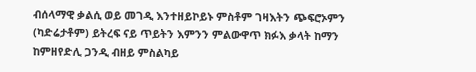ብሰላማዊ ቃልሲ ወይ መገዲ እንተዘይኮይኑ ምስቶም ገዛእትን ጭፍሮኦምን (ካድሬታቶም) ይትረፍ ናይ ጥይትን እምንን ምልውዋጥ ክፉእ ቃላት ከማን ከምዘየድሊ ጋንዲ ብዘይ ምስልካይ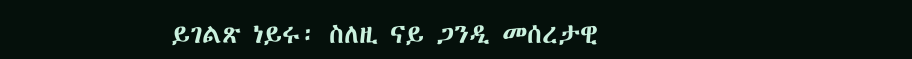ይገልጽ ነይሩ፡ ስለዚ ናይ ጋንዲ መሰረታዊ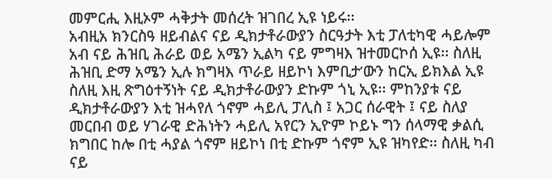መምርሒ እዚኦም ሓቅታት መሰረት ዝገበረ ኢዩ ነይሩ፡፡
አብዚአ ክንርስዓ ዘይብልና ናይ ዲክታቶራውያን ስርዓታት እቲ ፓለቲካዊ ሓይሎም አብ ናይ ሕዝቢ ሕራይ ወይ አሜን ኢልካ ናይ ምግዛእ ዝተመርኮሰ ኢዩ፡፡ ስለዚ ሕዝቢ ድማ አሜን ኢሉ ክግዛእ ጥራይ ዘይኮነ እምቢታ’ውን ከርኢ ይክእል ኢዩ ስለዚ እዚ ጽግዕተኝነት ናይ ዲክታቶራውያን ድኩም ጎኒ ኢዩ፡፡ ምከንያቱ ናይ ዲክታቶራውያን እቲ ዝሓየለ ጎኖም ሓይሊ ፓሊስ ፤ አጋር ሰራዊት ፤ ናይ ስለያ መርበብ ወይ ሃገራዊ ድሕነትን ሓይሊ አየርን ኢዮም ኮይኑ ግን ሰላማዊ ቃልሲ ክግበር ከሎ በቲ ሓያል ጎኖም ዘይኮነ በቲ ድኩም ጎኖም ኢዩ ዝካየድ፡፡ ስለዚ ካብ ናይ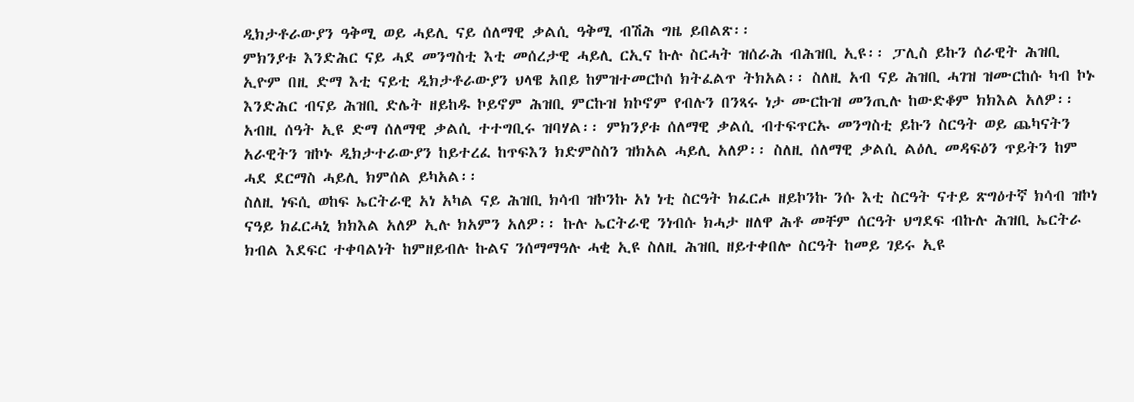ዲክታቶራውያን ዓቅሚ ወይ ሓይሊ ናይ ሰለማዊ ቃልሲ ዓቅሚ ብሽሕ ግዜ ይበልጽ፡፡
ምክንያቱ እንድሕር ናይ ሓደ መንግስቲ እቲ መሰረታዊ ሓይሊ ርኢና ኩሉ ስርሓት ዝሰራሕ ብሕዝቢ ኢዩ፡፡ ፓሊስ ይኩን ሰራዊት ሕዝቢ ኢዮም በዚ ድማ እቲ ናይቲ ዲክታቶራውያን ህላዌ አበይ ከምዝተመርኮሰ ክትፈልጥ ትክአል፡፡ ስለዚ አብ ናይ ሕዝቢ ሓገዝ ዝሙርከሱ ካብ ኮኑ እንድሕር ብናይ ሕዝቢ ድሌት ዘይከዱ ኮይኖም ሕዝቢ ምርኩዝ ክኮኖም የብሉን በንጻሩ ነታ ሙርኩዝ መንጢሉ ከውድቆም ክክእል አለዎ፡፡ አብዚ ሰዓት ኢዩ ድማ ሰለማዊ ቃልሲ ተተግቢሩ ዝባሃል፡፡ ምክንያቱ ሰለማዊ ቃልሲ ብተፍጥርኡ መንግስቲ ይኩን ስርዓት ወይ ጨካናትን አራዊትን ዝኮኑ ዲክታተራውያን ከይተረፈ ከጥፍእን ክድምስስን ዝክአል ሓይሊ አለዎ፡፡ ስለዚ ሰለማዊ ቃልሲ ልዕሊ መዳፍዕን ጥይትን ከም ሓደ ደርማስ ሓይሊ ክምሰል ይካአል፡፡
ስለዚ ነፍሲ ወከፍ ኤርትራዊ አነ አካል ናይ ሕዝቢ ክሳብ ዝኮንኩ አነ ነቲ ስርዓት ክፈርሖ ዘይኮንኩ ንሱ እቲ ስርዓት ናተይ ጽግዕተኛ ክሳብ ዝኮነ ናዓይ ክፈርሓኒ ክክእል አለዎ ኢሉ ክአምን አለዎ፡፡ ኩሉ ኤርትራዊ ንነብሱ ክሓታ ዘለዋ ሕቶ መቸም ሰርዓት ህግደፍ ብኩሉ ሕዝቢ ኤርትራ ክብል እደፍር ተቀባልነት ከምዘይብሉ ኩልና ንሰማማዓሉ ሓቂ ኢዩ ስለዚ ሕዝቢ ዘይተቀበሎ ስርዓት ከመይ ገይሩ ኢዩ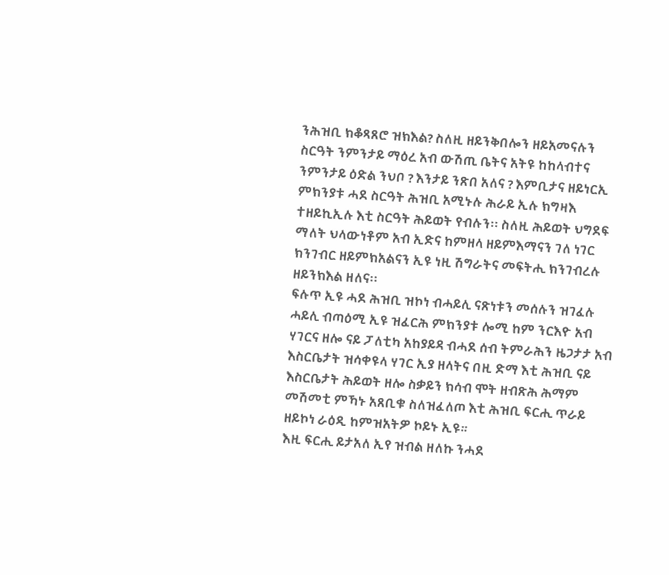ንሕዝቢ ክቆጻጸሮ ዝክእል? ስለዚ ዘይንቅበሎን ዘይአመናሉን ስርዓት ንምንታይ ማዕረ አብ ውሽጢ ቤትና አትዩ ከከላብተና ንምንታይ ዕድል ንህቦ ? እንታይ ንጽበ አለና ? እምቢታና ዘይነርኢ ምክንያቱ ሓደ ስርዓት ሕዝቢ አሚኑሉ ሕራይ ኢሉ ክግዛእ ተዘይኪኢሉ እቲ ስርዓት ሕይወት የብሉን፡፡ ስለዚ ሕይወት ህግደፍ ማለት ህላውነቶም አብ ኢድና ከምዘላ ዘይምእማናን ገለ ነገር ክንገብር ዘይምክአልናን ኢዩ ነዚ ሽግራትና መፍትሒ ክንገብረሉ ዘይንክእል ዘለና፡፡
ፍሉጥ ኢዩ ሓደ ሕዝቢ ዝኮነ ብሓይሊ ናጽነቱን መሰሉን ዝገፈሉ ሓይሊ ብጣዕሚ ኢዩ ዝፈርሕ ምክንያቱ ሎሚ ከም ንርእዮ አብ ሃገርና ዘሎ ናይ ፓለቲካ አከያይዳ ብሓደ ሰብ ትምራሕን ዜጋታታ አብ እስርቤታት ዝሳቀዩላ ሃገር ኢያ ዘላትና በዚ ድማ እቲ ሕዝቢ ናይ እስርቤታት ሕይወት ዘሎ ስቃይን ክሳብ ሞት ዘብጽሕ ሕማም መሽመቲ ምኻኑ አጸቢቁ ስለዝፈለጦ እቲ ሕዝቢ ፍርሒ ጥራይ ዘይኮነ ራዕዲ ከምዝአትዎ ኮይኑ ኢዩ።
እዚ ፍርሒ ይታአለ ኢየ ዝብል ዘለኩ ንሓደ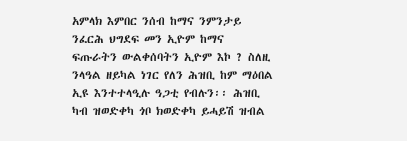አምላክ እምበር ንሰብ ከማና ንምንታይ ንፈርሕ ህግደፍ መን ኢዮም ከማና ፍጡራትን ውልቀሰባትን ኢዮም እኮ ? ስለዚ ንላዓል ዘይካል ነገር የለን ሕዝቢ ከም ማዕበል ኢዩ እንተተላዒሉ ዓጋቲ የብሉን፡፡ ሕዝቢ ካብ ዝወድቀካ ጎቦ ክወድቀካ ይሓይሽ ዝብል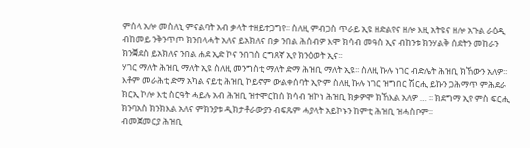ምሰላ አሎ መስለኒ ምናልባት አብ ቃላት ተዘይተጋግየ፡፡ ስለዚ ምብጋስ ጥራይ ኢዩ ዘድልየና ዘሎ እዚ አትዩና ዘሎ አጉል ራዕዲ ብከመይ ንቅንጥጦ ክንበላሓት አለና ይአክለና በቃ ንበል ሕሰብዎ እሞ ክሳብ መዓስ ኢና ብከንቱ ክንሃልቅ ሰደትን መከራን ክንቛደስ ይአክለና ንበል ሐደ ኢድ ኮና ንበገስ ርግጸኛ ኢየ ክንዕወት ኢና፡፡
ሃገር ማለት ሕዝቢ ማለት ኢዩ ስለዚ መንግስቲ ማለት ድማ ሕዝቢ ማለት ኢዩ፡፡ ስለዚ ኩሉ ነገር ብድሌት ሕዝቢ ክኸውን አለዎ፡፡ እቶም መራሕቲ ድማ አካል ናይቲ ሕዝቢ ኮይኖም ውልቀሰባት ኢዮም ስለዚ ኩሉ ነገር ዝግበር ሽርሒ ይኩን ጋሕማጥ ምሕደራ ክርኢ ኮሎ እቲ ስርዓት ሓይሉ አብ ሕዝቢ ዝተሞርከሰ ክሳብ ዝኮነ ሕዝቢ ክቃዎሞ ክኸእል አለዎ … ፡፡ ክደግማ ኢየ ምስ ፍርሒ ክንባአስ ክንክእል አለና ምክንያቱ ዲክታቶራውያን ብፍጹም ሓያላት አይኮኑን ከምቲ ሕዝቢ ዝሓስቦም፡፡
ብመጀመርያ ሕዝቢ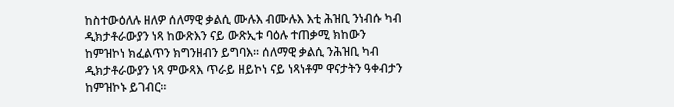ከስተውዕለሉ ዘለዎ ሰለማዊ ቃልሲ ሙሉእ ብሙሉእ እቲ ሕዝቢ ንነብሱ ካብ ዲክታቶራውያን ነጻ ከውጽእን ናይ ውጽኢቱ ባዕሉ ተጠቃሚ ክከውን ከምዝኮነ ክፈልጥን ክግንዘብን ይግባእ፡፡ ሰለማዊ ቃልሲ ንሕዝቢ ካብ ዲክታቶራውያን ነጻ ምውጻእ ጥራይ ዘይኮነ ናይ ነጻነቶም ዋናታትን ዓቀብታን ከምዝኮኑ ይገብር፡፡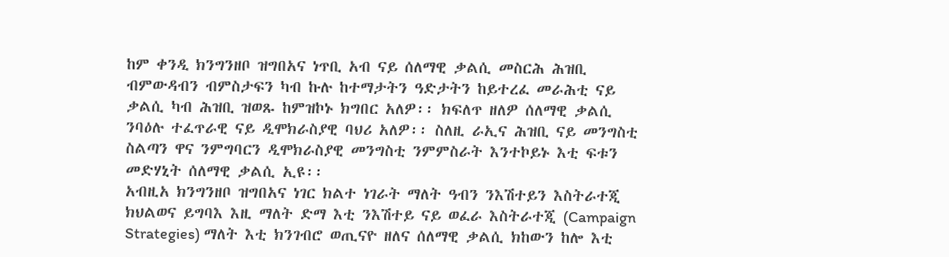ከም ቀንዲ ክንግንዘቦ ዝግበአና ነጥቢ አብ ናይ ሰለማዊ ቃልሲ መስርሕ ሕዝቢ ብምውዳብን ብምስታፍን ካብ ኩሉ ከተማታትን ዓድታትን ከይተረፈ መራሕቲ ናይ ቃልሲ ካብ ሕዝቢ ዝወጹ ከምዝኮኑ ክግበር አለዎ፡፡ ክፍለጥ ዘለዎ ሰለማዊ ቃልሲ ንባዕሉ ተፈጥራዊ ናይ ዲሞክራስያዊ ባህሪ አለዎ፡፡ ስለዚ ራኢና ሕዝቢ ናይ መንግስቲ ስልጣን ዋና ንምግባርን ዲሞክራስያዊ መንግስቲ ንምምስራት እንተኮይኑ እቲ ፍቱን መድሃኒት ሰለማዊ ቃልሲ ኢዩ፡፡
አብዚአ ክንግንዘቦ ዝግበአና ነገር ክልተ ነገራት ማለት ዓብን ንእሽተይን እስትራተጂ ክህልወና ይግባእ እዚ ማለት ድማ እቲ ንእሽተይ ናይ ወፈራ እስትራተጂ (Campaign Strategies) ማለት እቲ ክንገብሮ ወጢናዮ ዘለና ሰለማዊ ቃልሲ ክከውን ከሎ እቲ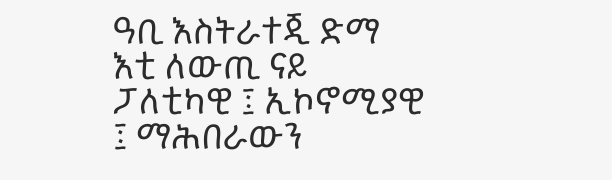ዓቢ እስትራተጂ ድማ እቲ ለውጢ ናይ ፓለቲካዊ ፤ ኢኮኖሚያዊ ፤ ማሕበራውን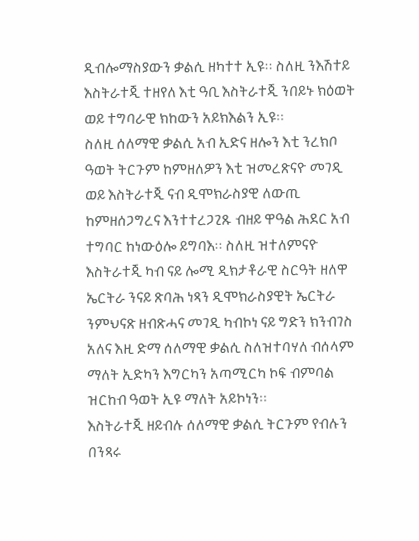ዲብሎማስያውን ቃልሲ ዘካተተ ኢዩ፡፡ ስለዚ ንእሽተይ እስትራተጂ ተዘየለ እቲ ዓቢ እስትራተጂ ንበይኑ ክዕወት ወይ ተግባራዊ ክከውን አይክእልን ኢዩ፡፡
ስለዚ ሰለማዊ ቃልሲ አብ ኢድና ዘሎን እቲ ንረክቦ ዓወት ትርጉም ከምዘለዎን እቲ ዝመረጽናዮ መገዲ ወይ እስትራተጂ ናብ ዲሞክራስያዊ ለውጢ ከምዘሰጋግረና እንተተረጋጊጹ ብዘይ ዋዓል ሕደር አብ ተግባር ከነውዕሎ ይግባእ፡፡ ስለዚ ዝተለምናዮ እስትራተጂ ካብ ናይ ሎሚ ዲክታቶራዊ ስርዓት ዘለዋ ኤርትራ ንናይ ጽባሕ ነጻን ዲሞክራስያዊት ኤርትራ ንምህናጽ ዘብጽሓና መገዲ ካብኮነ ናይ ግድን ክንብገስ አለና እዚ ድማ ሰለማዊ ቃልሲ ስለዝተባሃለ ብሰላም ማለት ኢድካን እግርካን አጣሚርካ ኮፍ ብምባል ዝርከብ ዓወት ኢዩ ማለት አይኮነን፡፡
እስትራተጂ ዘይብሉ ሰለማዊ ቃልሲ ትርጉም የብሉን በንጻሩ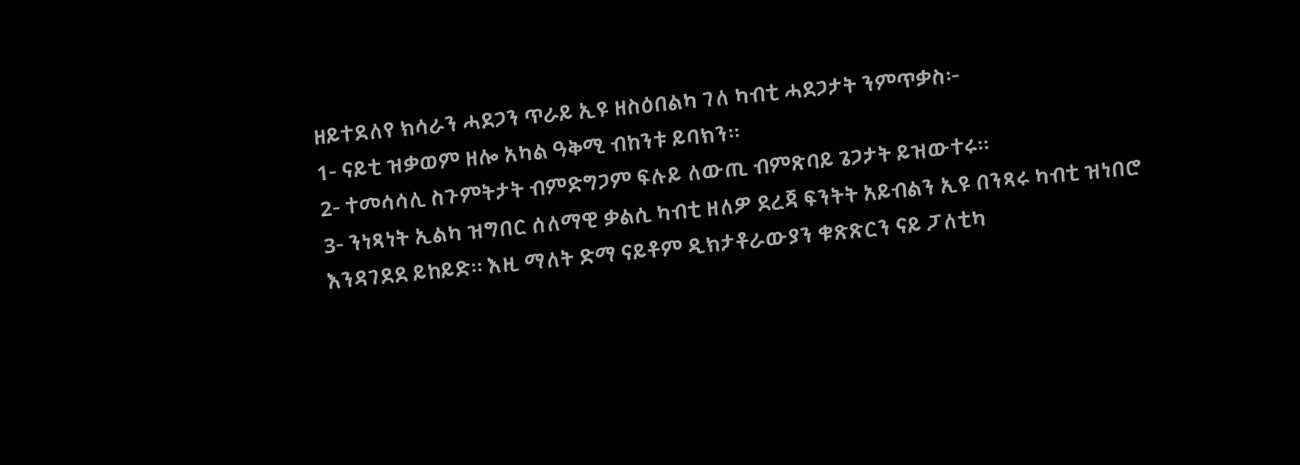ዘይተደለየ ክሳራን ሓደጋን ጥራይ ኢዩ ዘስዕበልካ ገለ ካብቲ ሓደጋታት ንምጥቃስ፡-
1- ናይቲ ዝቃወም ዘሎ አካል ዓቅሚ ብከንቱ ይባክን፡፡
2- ተመሳሳሊ ስጉምትታት ብምድግጋም ፍሉይ ለውጢ ብምጽባይ ጌጋታት ይዝውተሩ፡፡
3- ንነጻነት ኢልካ ዝግበር ሰለማዊ ቃልሲ ካብቲ ዘለዎ ደረጃ ፍንትት አይብልን ኢዩ በንጻሩ ካብቲ ዝነበሮ እንዳገደደ ይከይድ፡፡ እዚ ማለት ድማ ናይቶም ዲክታቶራውያን ቁጽጽርን ናይ ፓለቲካ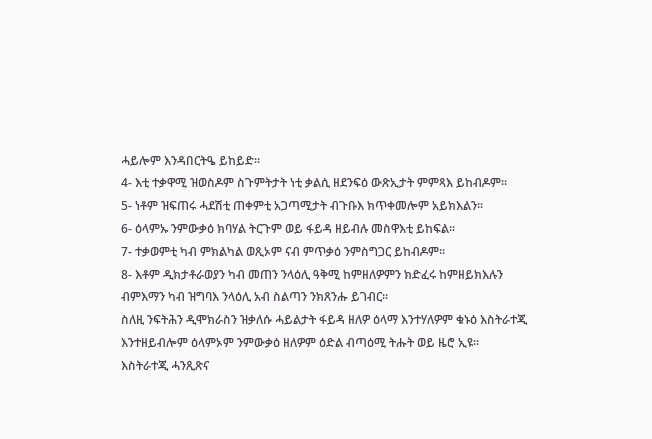ሓይሎም እንዳበርትዔ ይከይድ፡፡
4- እቲ ተቃዋሚ ዝወስዶም ስጉምትታት ነቲ ቃልሲ ዘደንፍዕ ውጽኢታት ምምጻእ ይከብዶም፡፡
5- ነቶም ዝፍጠሩ ሓደሽቲ ጠቀምቲ አጋጣሚታት ብጉቡእ ክጥቀመሎም አይክእልን፡፡
6- ዕላምኡ ንምውቃዕ ክባሃል ትርጉም ወይ ፋይዳ ዘይብሉ መስዋእቲ ይከፍል፡፡
7- ተቃወምቲ ካብ ምክልካል ወጺኦም ናብ ምጥቃዕ ንምስግጋር ይከብዶም፡፡
8- እቶም ዲክታቶራወያን ካብ መጠን ንላዕሊ ዓቅሚ ከምዘለዎምን ክድፈሩ ከምዘይክእሉን ብምእማን ካብ ዝግባእ ንላዕሊ አብ ስልጣን ንክጸንሑ ይገብር፡፡
ስለዚ ንፍትሕን ዲሞክራስን ዝቃለሱ ሓይልታት ፋይዳ ዘለዎ ዕላማ እንተሃለዎም ቁኑዕ እስትራተጂ እንተዘይብሎም ዕላምኦም ንምውቃዕ ዘለዎም ዕድል ብጣዕሚ ትሑት ወይ ዜሮ ኢዩ፡፡
እስትራተጂ ሓንጺጽና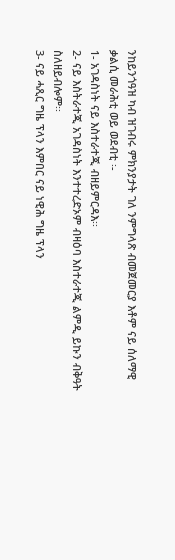ንከይንጎዓዝ ካብ ዝገብሩ ምክንያታት ገለ ንምግላጽ ብመጀመርያ እቶም ናይ ሰለማዊ ቃልሲ መራሕቲ ወይ ወደብቲ ፡-
1- አገዳስነት ናይ እስተራተጂ ብዘይምርዳእ፡፡
2- ናይ እስትራተጂ አገዳስነት እንተተረድኦም ብዛዕባ እስተራተጂ ልምዲ ይኩን ብቅዓት ስለዘይብሎም፡፡
3- ናይ ሓጺር ግዜ ፕላን እምበር ናይ ነዊሕ ግዜ ፕላን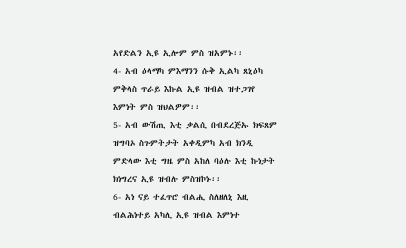አየድልን ኢዩ ኢሎም ምስ ዝአምኑ፡፡
4- አብ ዕላማካ ምእማንን ሱቅ ኢልካ ጸኒዕካ ምቅላስ ጥራይ እኩል ኢዩ ዝብል ዝተጋገየ እምነት ምስ ዝህልዎም፡፡
5- አብ ውሽጢ እቲ ቃልሲ በብደረጅኡ ክፍጸም ዝግባኦ ስጉምትታት አቀዲምካ አብ ክንዲ ምድላው እቲ ግዜ ምስ አከለ ባዕሉ እቲ ኩነታት ክነግረና ኢዩ ዝብሉ ምስዝኮኑ፡፡
6- አነ ናይ ተፈጥሮ ብልሒ ስለዘለኒ እዚ ብልሕነተይ አካሊ ኢዩ ዝብል እምነተ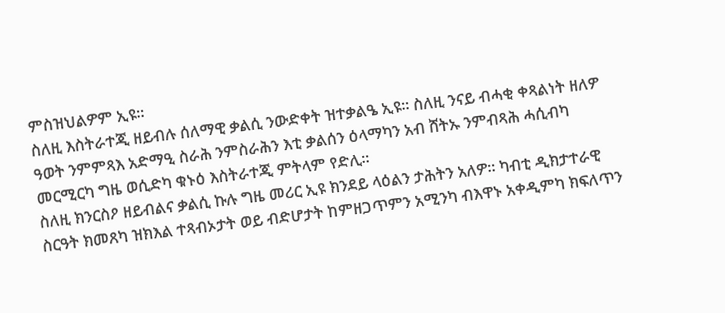ምስዝህልዎም ኢዩ፡፡
ስለዚ እስትራተጂ ዘይብሉ ሰለማዊ ቃልሲ ንውድቀት ዝተቃልዔ ኢዩ፡፡ ስለዚ ንናይ ብሓቂ ቀጻልነት ዘለዎ ዓወት ንምምጻእ አድማዒ ስራሕ ንምስራሕን እቲ ቃልሰን ዕላማካን አብ ሸትኡ ንምብጻሕ ሓሲብካ መርሚርካ ግዜ ወሲድካ ቁኑዕ እስትራተጂ ምትላም የድሊ፡፡
ስለዚ ክንርስዖ ዘይብልና ቃልሲ ኩሉ ግዜ መሪር ኢዩ ክንደይ ላዕልን ታሕትን አለዎ፡፡ ካብቲ ዲክታተራዊ ስርዓት ክመጸካ ዝክእል ተጻብኦታት ወይ ብድሆታት ከምዘጋጥምን አሚንካ ብእዋኑ አቀዲምካ ክፍለጥን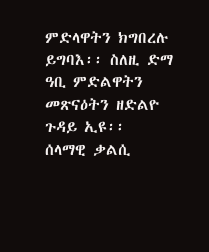ምድላዋትን ክግበረሉ ይግባእ፡፡ ስለዚ ድማ ዓቢ ምድልዋትን መጽናዕትን ዘድልዮ ጉዳይ ኢዩ፡፡
ሰላማዊ ቃልሲ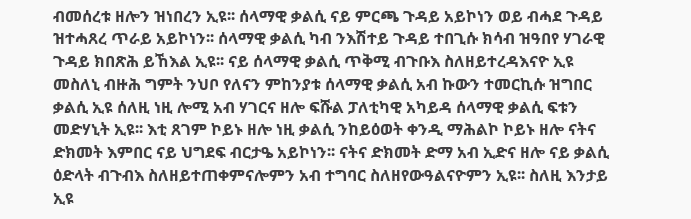ብመሰረቱ ዘሎን ዝነበረን ኢዩ፡፡ ሰላማዊ ቃልሲ ናይ ምርጫ ጉዳይ አይኮነን ወይ ብሓደ ጉዳይ ዝተሓጸረ ጥራይ አይኮነን፡፡ ሰላማዊ ቃልሲ ካብ ንእሽተይ ጉዳይ ተበጊሱ ክሳብ ዝዓበየ ሃገራዊ ጉዳይ ክበጽሕ ይኸእል ኢዩ፡፡ ናይ ሰላማዊ ቃልሲ ጥቅሚ ብጉቡእ ስለዘይተረዳእናዮ ኢዩ መስለኒ ብዙሕ ግምት ንህቦ የለናን ምከንያቱ ሰላማዊ ቃልሲ አብ ኩውን ተመርኪሱ ዝግበር ቃልሲ ኢዩ ሰለዚ ነዚ ሎሚ አብ ሃገርና ዘሎ ፍሹል ፓለቲካዊ አካይዳ ሰላማዊ ቃልሲ ፍቱን መድሃኒት ኢዩ፡፡ እቲ ጸገም ኮይኑ ዘሎ ነዚ ቃልሲ ንከይዕወት ቀንዲ ማሕልኮ ኮይኑ ዘሎ ናትና ድክመት እምበር ናይ ህግደፍ ብርታዔ አይኮነን፡፡ ናትና ድክመት ድማ አብ ኢድና ዘሎ ናይ ቃልሲ ዕድላት ብጉብእ ስለዘይተጠቀምናሎምን አብ ተግባር ስለዘየውዓልናዮምን ኢዩ፡፡ ስለዚ እንታይ ኢዩ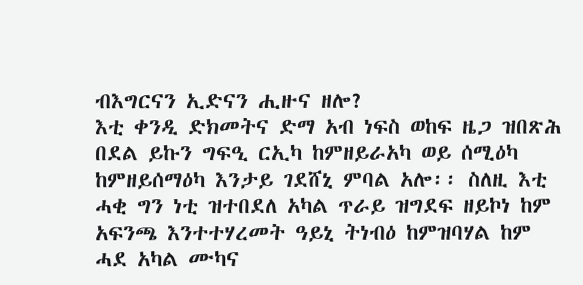ብእግርናን ኢድናን ሒዙና ዘሎ?
እቲ ቀንዲ ድክመትና ድማ አብ ነፍስ ወከፍ ዜጋ ዝበጽሕ በደል ይኩን ግፍዒ ርኢካ ከምዘይራአካ ወይ ሰሚዕካ ከምዘይሰማዕካ እንታይ ገደሸኒ ምባል አሎ፡፡ ስለዚ እቲ ሓቂ ግን ነቲ ዝተበደለ አካል ጥራይ ዝግደፍ ዘይኮነ ከም አፍንጫ እንተተሃረመት ዓይኒ ትነብዕ ከምዝባሃል ከም ሓደ አካል ሙካና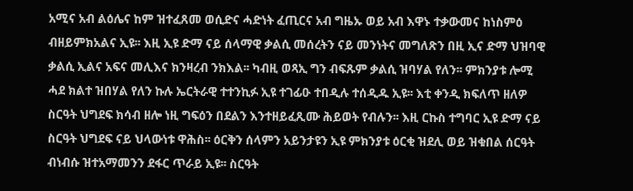አሚና አብ ልዕሌና ከም ዝተፈጸመ ወሲድና ሓድነት ፈጢርና አብ ግዜኡ ወይ አብ እዋኑ ተቃውመና ከነስምዕ ብዘይምክአልና ኢዩ፡፡ እዚ ኢዩ ድማ ናይ ሰላማዊ ቃልሲ መሰረትን ናይ መንነትና መግለጽን በዚ ኢና ድማ ህዝባዊ ቃልሲ ኢልና አፍና መሊእና ክንዛረብ ንክእል፡፡ ካብዚ ወጻኢ ግን ብፍጹም ቃልሲ ዝባሃል የለን፡፡ ምክንያቱ ሎሚ ሓደ ክልተ ዝበሃል የለን ኩሉ ኤርትራዊ ተተንኪፉ ኢዩ ተገፊዑ ተበዲሉ ተሰዲዱ ኢዩ፡፡ እቲ ቀንዲ ክፍለጥ ዘለዎ ስርዓት ህግደፍ ክሳብ ዘሎ ነዚ ግፍዕን በደልን እንተዘይፈጺሙ ሕይወት የብሉን፡፡ እዚ ርኩስ ተግባር ኢዩ ድማ ናይ ስርዓት ህግደፍ ናይ ህላውነቱ ዋሕስ፡፡ ዕርቅን ሰላምን አይንታዩን ኢዩ ምክንያቱ ዕርቂ ዝደሊ ወይ ዝቁበል ሰርዓት ብነብሱ ዝተአማመንን ደፋር ጥራይ ኢዩ፡፡ ስርዓት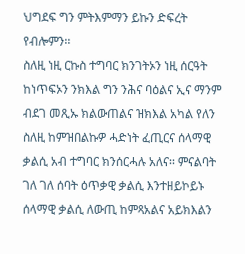ህግደፍ ግን ምትእምማን ይኩን ድፍረት የብሎምን፡፡
ስለዚ ነዚ ርኩስ ተግባር ክንገትኦን ነዚ ሰርዓት ከነጥፍኦን ንክእል ግን ንሕና ባዕልና ኢና ማንም ብደገ መጺኡ ክልውጠልና ዝክእል አካል የለን ስለዚ ከምዝበልኩዎ ሓድነት ፈጢርና ሰላማዊ ቃልሲ አብ ተግባር ክንሰርሓሉ አለና፡፡ ምናልባት ገለ ገለ ሰባት ዕጥቃዊ ቃልሲ እንተዘይኮይኑ ሰላማዊ ቃልሲ ለውጢ ከምጻአልና አይክእልን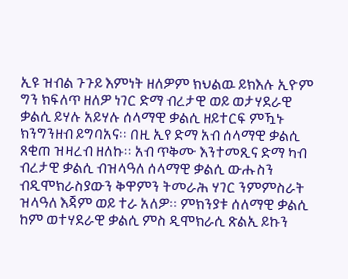ኢዩ ዝብል ጉጉይ እምነት ዘለዎም ክህልዉ ይክእሉ ኢዮም ግን ክፍለጥ ዘለዎ ነገር ድማ ብረታዊ ወይ ወታሃደራዊ ቃልሲ ይሃሉ አይሃሉ ሰላማዊ ቃልሲ ዘይተርፍ ምዃኑ ክንግንዘብ ይግባአና፡፡ በዚ ኢየ ድማ አብ ሰላማዊ ቃልሲ ጸቂጠ ዝዛረብ ዘለኩ፡፡ አብ ጥቅሙ እንተመጺና ድማ ካብ ብረታዊ ቃልሲ ብዝላዓለ ሰላማዊ ቃልሲ ውሑስን ብዲሞክራስያውን ቅዋምን ትመራሕ ሃገር ንምምስራት ዝላዓለ እጃም ወይ ተራ አለዎ፡፡ ምክንያቱ ሰለማዊ ቃልሲ ከም ወተሃደራዊ ቃልሲ ምስ ዲሞክራሲ ጽልኢ ይኩን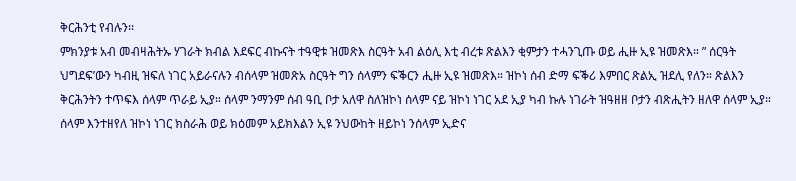ቅርሕንቲ የብሉን፡፡
ምክንያቱ አብ መብዛሕትኡ ሃገራት ክብል እደፍር ብኩናት ተዓዊቱ ዝመጽእ ስርዓት አብ ልዕሊ እቲ ብረቱ ጽልእን ቂምታን ተሓንጊጡ ወይ ሒዙ ኢዩ ዝመጽእ። ” ሰርዓት ህግደፍ’ውን ካብዚ ዝፍለ ነገር አይራናሉን ብሰላም ዝመጽአ ስርዓት ግን ሰላምን ፍቕርን ሒዙ ኢዩ ዝመጽእ። ዝኮነ ሰብ ድማ ፍቕሪ እምበር ጽልኢ ዝደሊ የለን። ጽልእን ቅርሕንትን ተጥፍእ ሰላም ጥራይ ኢያ። ሰላም ንማንም ሰብ ዓቢ ቦታ አለዋ ስለዝኮነ ሰላም ናይ ዝኮነ ነገር አደ ኢያ ካብ ኩሉ ነገራት ዝዓዘዘ ቦታን ብጽሒትን ዘለዋ ሰላም ኢያ። ሰላም እንተዘየለ ዝኮነ ነገር ክስራሕ ወይ ክዕመም አይክእልን ኢዩ ንህውከት ዘይኮነ ንሰላም ኢድና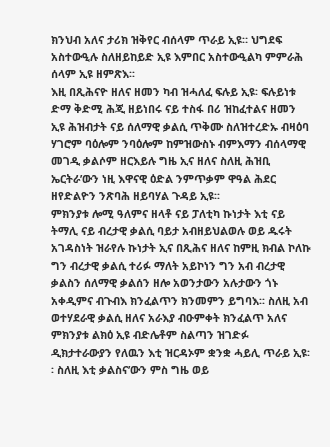ክንህብ አለና ታሪክ ዝቅየር ብሰላም ጥራይ ኢዩ። ህግደፍ አስተውዒሉ ስለዘይከይድ ኢዩ እምበር አስተውዒልካ ምምራሕ ሰላም ኢዩ ዘምጽእ፡፡
እዚ በጺሕናዮ ዘለና ዘመን ካብ ዝሓለፈ ፍሉይ ኢዩ፡ ፍሉይነቱ ድማ ቅድሚ ሕጂ ዘይነበሩ ናይ ተስፋ በሪ ዝከፈተልና ዘመን ኢዩ ሕዝብታት ናይ ሰለማዊ ቃልሲ ጥቅሙ ስለዝተረድኡ ብዛዕባ ሃገሮም ባዕሎም ንባዕሎም ከምዝውስኑ ብምእማን ብሰላማዊ መገዲ ቃልሶም ዘርእይሉ ግዜ ኢና ዘለና ስለዚ ሕዝቢ ኤርትራ’ውን ነዚ እዋናዊ ዕድል ንምጥቃም ዋዓል ሕደር ዘየድልዮን ንጽባሕ ዘይባሃል ጉዳይ ኢዩ፡፡
ምክንያቱ ሎሚ ዓለምና ዘላቶ ናይ ፓለቲካ ኩነታት እቲ ናይ ትማሊ ናይ ብረታዊ ቃልሲ ባይታ አብዘይህልወሉ ወይ ዱሩት አገዳስነት ዝራየሉ ኩነታት ኢና በጺሕና ዘለና ከምዚ ክብል ኮለኩ ግን ብረታዊ ቃልሲ ተሪፉ ማለት አይኮነን ግን አብ ብረታዊ ቃልስን ሰለማዊ ቃልሰን ዘሎ አወንታውን አሉታውን ጎኑ አቀዲምና ብጉብእ ክንፈልጥን ክንመምን ይግባእ፡፡ ስለዚ አብ ወተሃደራዊ ቃልሲ ዘለና አራእያ ብዑምቀት ክንፈልጥ አለና ምክንያቱ ልክዕ ኢዩ ብድሌቶም ስልጣን ዝገድፉ ዲክታተራውያን የለዉን እቲ ዝርዳኦም ቋንቋ ሓይሊ ጥራይ ኢዩ፡፡ ስለዚ እቲ ቃልስና’ውን ምስ ግዜ ወይ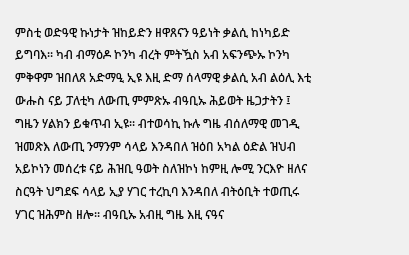ምስቲ ወድዓዊ ኩነታት ዝከይድን ዘዋጸናን ዓይነት ቃልሲ ከነካይድ ይግባእ፡፡ ካብ ብማዕዶ ኮንካ ብረት ምትዃስ አብ አፍንጭኡ ኮንካ ምቅዋም ዝበለጸ አድማዒ ኢዩ እዚ ድማ ሰላማዊ ቃልሲ አብ ልዕሊ እቲ ውሑስ ናይ ፓለቲካ ለውጢ ምምጽኡ ብዓቢኡ ሕይወት ዜጋታትን ፤ ግዜን ሃልክን ይቁጥብ ኢዩ፡፡ ብተወሳኪ ኩሉ ግዜ ብሰለማዊ መገዲ ዝመጽእ ለውጢ ንማንም ሳላይ እንዳበለ ዝዕበ አካል ዕድል ዝህብ አይኮነን መሰረቱ ናይ ሕዝቢ ዓወት ስለዝኮነ ከምዚ ሎሚ ንርእዮ ዘለና ስርዓት ህግደፍ ሳላይ ኢያ ሃገር ተረኪባ እንዳበለ ብትዕቢት ተወጢሩ ሃገር ዝሕምስ ዘሎ፡፡ ብዓቢኡ አብዚ ግዜ እዚ ናዓና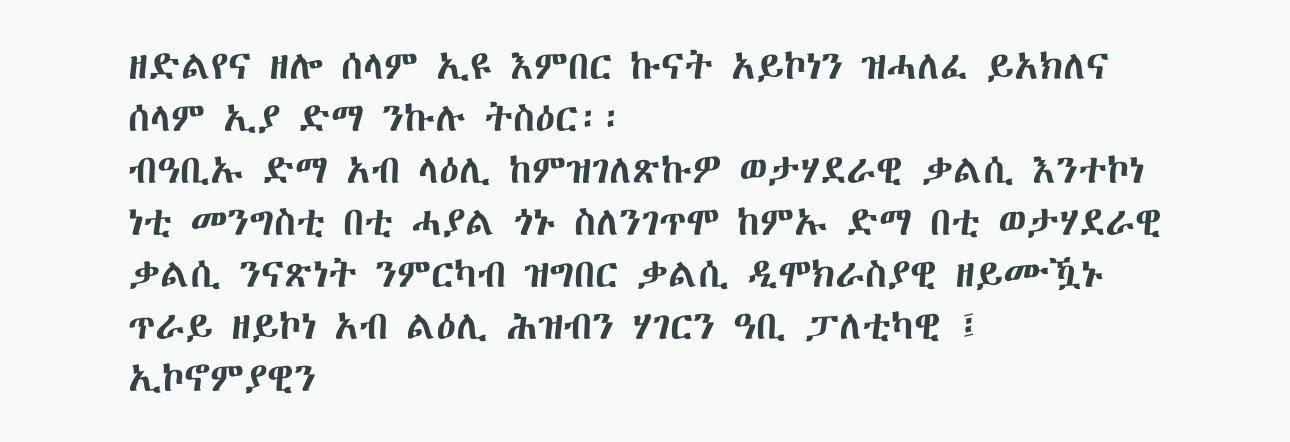ዘድልየና ዘሎ ሰላም ኢዩ እምበር ኩናት አይኮነን ዝሓለፈ ይአክለና ሰላም ኢያ ድማ ንኩሉ ትስዕር፡፡
ብዓቢኡ ድማ አብ ላዕሊ ከምዝገለጽኩዎ ወታሃደራዊ ቃልሲ እንተኮነ ነቲ መንግስቲ በቲ ሓያል ጎኑ ስለንገጥሞ ከምኡ ድማ በቲ ወታሃደራዊ ቃልሲ ንናጽነት ንምርካብ ዝግበር ቃልሲ ዲሞክራስያዊ ዘይሙዃኑ ጥራይ ዘይኮነ አብ ልዕሊ ሕዝብን ሃገርን ዓቢ ፓለቲካዊ ፤ ኢኮኖምያዊን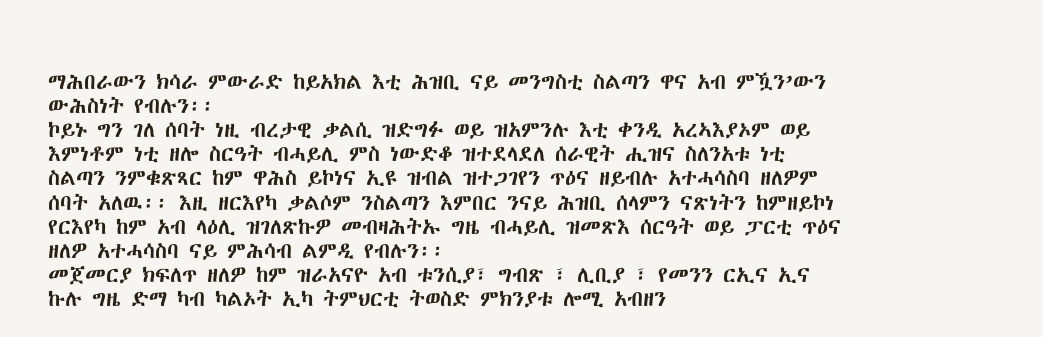ማሕበራውን ክሳራ ምውራድ ከይአክል እቲ ሕዝቢ ናይ መንግስቲ ስልጣን ዋና አብ ምዃን’ውን ውሕስነት የብሉን፡፡
ኮይኑ ግን ገለ ሰባት ነዚ ብረታዊ ቃልሲ ዝድግፉ ወይ ዝአምንሉ እቲ ቀንዲ አረኣእያኦም ወይ እምነቶም ነቲ ዘሎ ስርዓት ብሓይሊ ምስ ነውድቆ ዝተደላደለ ሰራዊት ሒዝና ስለንአቱ ነቲ ስልጣን ንምቁጽጻር ከም ዋሕስ ይኮነና ኢዩ ዝብል ዝተጋገየን ጥዕና ዘይብሉ አተሓሳስባ ዘለዎም ሰባት አለዉ፡፡ እዚ ዘርእየካ ቃልሶም ንስልጣን እምበር ንናይ ሕዝቢ ሰላምን ናጽነትን ከምዘይኮነ የርእየካ ከም አብ ላዕሊ ዝገለጽኩዎ መብዛሕትኡ ግዜ ብሓይሊ ዝመጽእ ሰርዓት ወይ ፓርቲ ጥዕና ዘለዎ አተሓሳስባ ናይ ምሕሳብ ልምዲ የብሉን፡፡
መጀመርያ ክፍለጥ ዘለዎ ከም ዝራአናዮ አብ ቱንሲያ፣ ግብጽ ፣ ሊቢያ ፣ የመንን ርኢና ኢና ኩሉ ግዜ ድማ ካብ ካልኦት ኢካ ትምህርቲ ትወስድ ምክንያቱ ሎሚ አብዘን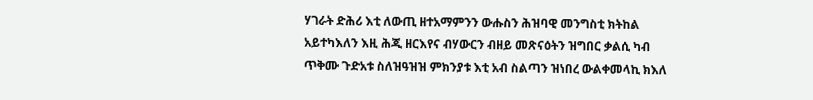ሃገራት ድሕሪ እቲ ለውጢ ዘተአማምንን ውሑስን ሕዝባዊ መንግስቲ ክትከል አይተካእለን እዚ ሕጂ ዘርእየና ብሃውርን ብዘይ መጽናዕትን ዝግበር ቃልሲ ካብ ጥቅሙ ጉድአቱ ስለዝዓዝዝ ምክንያቱ እቲ አብ ስልጣን ዝነበረ ውልቀመላኪ ክእለ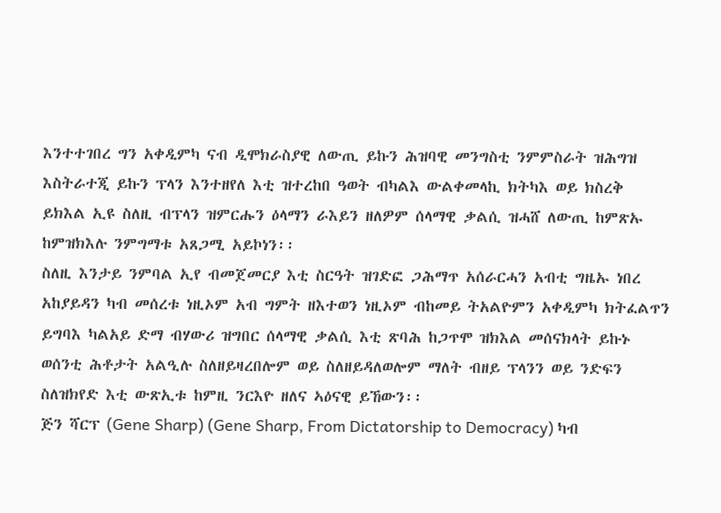እንተተገበረ ግን አቀዲምካ ናብ ዲሞክራስያዊ ለውጢ ይኩን ሕዝባዊ መንግስቲ ንምምስራት ዝሕግዝ እስትራተጂ ይኩን ፕላን እንተዘየለ እቲ ዝተረከበ ዓወት ብካልእ ውልቀመላኪ ክትካእ ወይ ክስረቅ ይክእል ኢዩ ስለዚ ብፕላን ዝምርሑን ዕላማን ራእይን ዘለዎም ሰላማዊ ቃልሲ ዝሓሸ ለውጢ ከምጽኡ ከምዝክእሉ ንምግማቱ አጸጋሚ አይኮነን፡፡
ስለዚ እንታይ ንምባል ኢየ ብመጀመርያ እቲ ስርዓት ዝገድፎ ጋሕማጥ አሰራርሓን አብቲ ግዜኡ ነበረ አከያይዳን ካብ መሰረቱ ነዚኦም አብ ግምት ዘእተወን ነዚኦም ብከመይ ትአልዮምን አቀዲምካ ክትፈልጥን ይግባእ ካልአይ ድማ ብሃውሪ ዝግበር ሰላማዊ ቃልሲ እቲ ጽባሕ ከጋጥሞ ዝክእል መሰናክላት ይኩኑ ወሰንቲ ሕቶታት አልዒሉ ስለዘይዛረበሎም ወይ ስለዘይዳለወሎም ማለት ብዘይ ፕላንን ወይ ንድፍን ስለዝክየድ እቲ ውጽኢቱ ከምዚ ንርእዮ ዘለና ኣዕናዊ ይኸውን፡፡
ጅን ሻርፕ (Gene Sharp) (Gene Sharp, From Dictatorship to Democracy) ካብ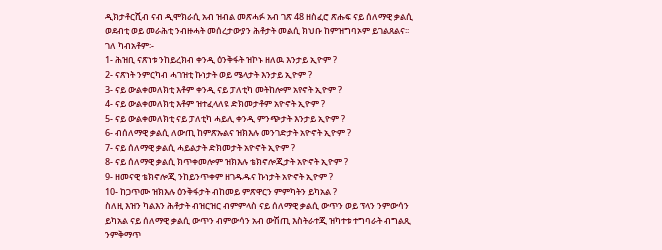ዲክታቶርሺብ ናብ ዲሞክራሲ አብ ዝብል መጽሓፉ አብ ገጽ 48 ዘስፈሮ ጽሑፍ ናይ ሰለማዊ ቃልሲ ወደብቲ ወይ መራሕቲ ንብዙሓት መሰረታውያን ሕቶታት መልሲ ክህቡ ከምዝግባኦም ይገልጸልና፡፡ ገለ ካብአቶም፡-
1- ሕዝቢ ናጽነቱ ንከይረክብ ቀንዲ ዕንቅፋት ዝኮኑ ዘለዉ እንታይ ኢዮም ?
2- ናጽነት ንምርካብ ሓገዝቲ ኩነታት ወይ ሜላታት እንታይ ኢዮም ?
3- ናይ ውልቀመለክቲ እቶም ቀንዲ ናይ ፓለቲካ መትከሎም አየኖት ኢዮም ?
4- ናይ ውልቀመለክቲ እቶም ዝተፈላለዩ ድክመታቶም አዮኖት ኢዮም ?
5- ናይ ውልቀመለክቲ ናይ ፓለቲካ ሓይሊ ቀንዲ ምንጭታት እንታይ ኢዮም ?
6- ብሰለማዊ ቃልሲ ለውጢ ከምጽኡልና ዝክእሉ መንገድታት አዮኖት ኢዮም ?
7- ናይ ሰለማዊ ቃልሲ ሓይልታት ድክመታት አዮኖት ኢዮም ?
8- ናይ ሰለማዊ ቃልሲ ክጥቀመሎም ዝክእሉ ቴክኖሎጂታት አዮኖት ኢዮም ?
9- ዘመናዊ ቴክኖሎጂ ንከይንጥቀም ዘገዱዱና ኩነታት አዮኖት ኢዮም ?
10- ከጋጥሙ ዝክእሉ ዕንቅፋታት ብከመይ ምጽዋርን ምምካትን ይካአል ?
ስለዚ እዝን ካልእን ሕቶታት ብዝርዝር ብምምላስ ናይ ሰለማዊ ቃልሲ ውጥን ወይ ፕላን ንምውሳን ይካአል ናይ ሰለማዊ ቃልሲ ውጥን ብምውሳን አብ ውሽጢ እስትራተጂ ዝካተቱ ተግባራት ብግልጺ ንምቅማጥ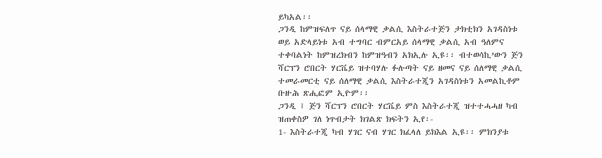ይካአል፡፡
ጋንዲ ከምዝፍለጥ ናይ ሰላማዊ ቃልሲ እስትራተጅን ታክቲክን አገዳስነቱ ወይ አድላይነቱ አብ ተግባር ብምርአይ ሰላማዊ ቃልሲ አብ ዓለምና ተቀባልነት ከምዝረክብን ከምዝዓብን አክኢሉ ኢዩ፡፡ ብተወሳኪ’ውን ጅን ሻርፕን ሮበርት ሃርቬይ ዝተባሃሉ ፉሉጣት ናይ ዘመና ናይ ሰለማዊ ቃልሲ ተመራመርቲ ናይ ሰለማዊ ቃልሲ እስትራተጂን አገዳስነቱን አመልኪቶም ቡዙሕ ጽሒፎም ኢዮም፡፡
ጋንዲ ፤ ጅን ሻርፕን ሮበርት ሃርቬይ ምስ እስትራተጂ ዝተተሓሓዘ ካብ ዝጠቀስዎ ገለ ነጥብታት ክገልጽ ክፍትን ኢየ፡-
1- እስትራተጂ ካብ ሃገር ናብ ሃገር ክፈላለ ይክእል ኢዩ፡፡ ምክንያቱ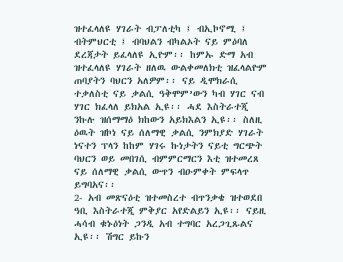ዝተፈላለዩ ሃገራት ብፓለቲካ ፤ ብኢኮኖሚ ፤ ብትምህርቲ ፤ ብባህልን ብካልኦት ናይ ምዕባለ ደረጃታት ይፈላለዩ ኢዮም፡፡ ከምኡ ድማ አብ ዝተፈላለዩ ሃገራት ዘለዉ ውልቀመለክቲ ዝፈላልዮም ጠባያትን ባህርን አለዎም፡፡ ናይ ዲሞክራሲ ተቃለስቲ ናይ ቃልሲ ዓቅሞም’ውን ካብ ሃገር ናብ ሃገር ክፈላለ ይክአል ኢዩ፡፡ ሓደ እስትራተጂ ንኩሉ ዝሰማማዕ ክከውን አይክእልን ኢዩ፡፡ ስለዚ ዕዉት ዝኮነ ናይ ሰለማዊ ቃልሲ ንምክያድ ሃገራት ነናተን ፕላን ከከም ሃገሩ ኩነታትን ናይቲ ግርጭት ባህርን ወይ መበገሲ ብምምርማርን እቲ ዝተመረጸ ናይ ሰለማዊ ቃልሲ ውጥን ብዑምቀት ምፍላጥ ይግባአና፡፡
2- አብ መጽናዕቲ ዝተመስረተ ብጥንቃቄ ዝተወደበ ዓቢ እስትራተጂ ምቅያር አየድልይን ኢዩ፡፡ ናይዚ ሓሳብ ቁኑዕነት ጋንዲ አብ ተግባር አረጋጊጹልና ኢዩ፡፡ ሽግር ይኩን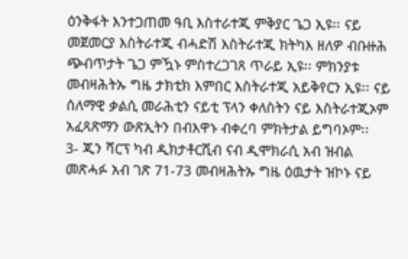ዕንቅፋት እንተጋጠመ ዓቢ እስተራተጂ ምቅያር ጌጋ ኢዩ፡፡ ናይ መጀመርያ እስትራተጂ ብሓድሽ እስትራተጂ ክትካእ ዘለዎ ብቡዙሕ ጭብጥታት ጌጋ ምዃኑ ምስተረጋገጸ ጥራይ ኢዩ፡፡ ምክንያቱ መብዛሕትኡ ግዜ ታክቲክ እምበር እስትራተጂ አይቅየርን ኢዩ፡፡ ናይ ሰለማዊ ቃልሲ መራሕቲን ናይቲ ፕላን ቀለስትን ናይ እስትራተጂኦም አፈጻጽማን ውጽኢትን በብእዋኑ ብቀረባ ምክትታል ይግባኦም፡፡
3- ጂን ሻርፕ ካብ ዲክታቶርሺብ ናብ ዲሞክራሲ አብ ዝብል መጽሓፉ አብ ገጽ 71-73 መብዛሕትኡ ግዜ ዕዉታት ዝኮኑ ናይ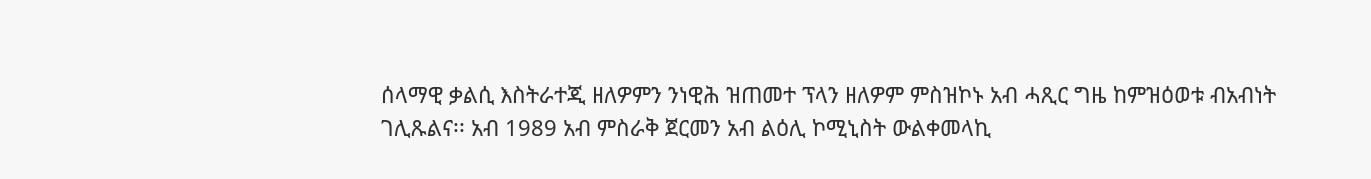ሰላማዊ ቃልሲ እስትራተጂ ዘለዎምን ንነዊሕ ዝጠመተ ፕላን ዘለዎም ምስዝኮኑ አብ ሓጺር ግዜ ከምዝዕወቱ ብአብነት ገሊጹልና፡፡ አብ 1989 አብ ምስራቅ ጀርመን አብ ልዕሊ ኮሚኒስት ውልቀመላኪ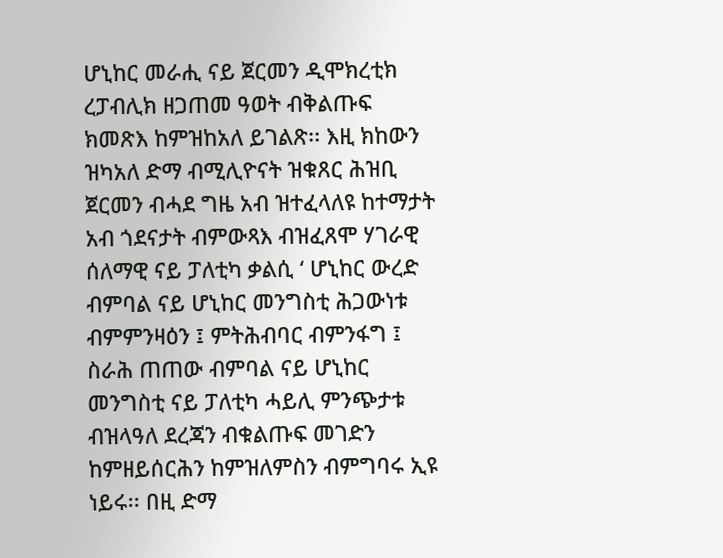ሆኒከር መራሒ ናይ ጀርመን ዲሞክረቲክ ረፓብሊክ ዘጋጠመ ዓወት ብቅልጡፍ ክመጽእ ከምዝከአለ ይገልጽ፡፡ እዚ ክከውን ዝካአለ ድማ ብሚሊዮናት ዝቁጸር ሕዝቢ ጀርመን ብሓደ ግዜ አብ ዝተፈላለዩ ከተማታት አብ ጎደናታት ብምውጻእ ብዝፈጸሞ ሃገራዊ ሰለማዊ ናይ ፓለቲካ ቃልሲ ‘ ሆኒከር ውረድ ብምባል ናይ ሆኒከር መንግስቲ ሕጋውነቱ ብምምንዛዕን ፤ ምትሕብባር ብምንፋግ ፤ ስራሕ ጠጠው ብምባል ናይ ሆኒከር መንግስቲ ናይ ፓለቲካ ሓይሊ ምንጭታቱ ብዝላዓለ ደረጃን ብቁልጡፍ መገድን ከምዘይሰርሕን ከምዝለምስን ብምግባሩ ኢዩ ነይሩ፡፡ በዚ ድማ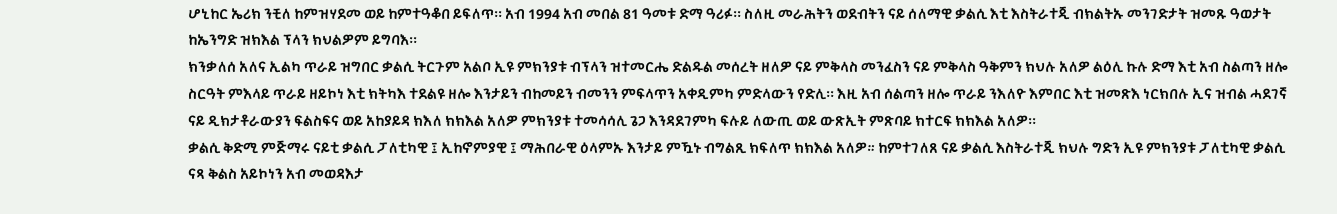ሆኒከር ኤሪክ ንቺለ ከምዝሃደመ ወይ ከምተዓቆበ ይፍለጥ፡፡ አብ 1994 አብ መበል 81 ዓመቱ ድማ ዓሪፉ፡፡ ስለዚ መራሕትን ወደብትን ናይ ሰለማዊ ቃልሲ እቲ እስትራተጂ ብክልትኡ መንገድታት ዝመጹ ዓወታት ከኤንግድ ዝክእል ፕላን ክህልዎም ይግባእ፡፡
ክንቃለሰ አለና ኢልካ ጥራይ ዝግበር ቃልሲ ትርጉም አልቦ ኢዩ ምክንያቱ ብፕላን ዝተመርሔ ድልዱል መሰረት ዘለዎ ናይ ምቅላስ መንፈስን ናይ ምቅላስ ዓቅምን ክህሉ አለዎ ልዕሊ ኩሉ ድማ እቲ አብ ስልጣን ዘሎ ስርዓት ምእላይ ጥራይ ዘይኮነ እቲ ክትካእ ተደልዩ ዘሎ እንታይን ብከመይን ብመንን ምፍላጥን አቀዲምካ ምድላውን የድሊ፡፡ እዚ አብ ሰልጣን ዘሎ ጥራይ ንእለዮ እምበር እቲ ዝመጽእ ነርክበሉ ኢና ዝብል ሓደገኛ ናይ ዲክታቶራውያን ፍልስፍና ወይ አከያይዳ ክእለ ክክእል አለዎ ምክንያቱ ተመሳሳሊ ጌጋ እንዳደገምካ ፍሉይ ለውጢ ወይ ውጽኢት ምጽባይ ክተርፍ ክክእል አለዎ፡፡
ቃልሲ ቅድሚ ምጅማሩ ናይቲ ቃልሲ ፓለቲካዊ ፤ ኢከኖምያዊ ፤ ማሕበራዊ ዕላምኡ እንታይ ምዃኑ ብግልጺ ክፍለጥ ክክእል አለዎ። ከምተገለጸ ናይ ቃልሲ እስትራተጂ ክህሉ ግድን ኢዩ ምክንያቱ ፓለቲካዊ ቃልሲ ናጻ ቅልስ አይኮነን አብ መወዳእታ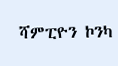ሻምፒዮን ኮንካ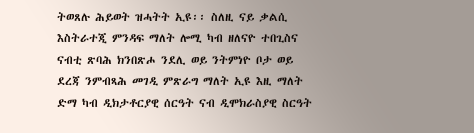ትወጸሉ ሕይወት ዝሓትት ኢዩ፡፡ ስለዚ ናይ ቃልሲ እስትራተጂ ምንዳፍ ማለት ሎሚ ካብ ዘለናዮ ተበጊስና ናብቲ ጽባሕ ክንበጽሖ ንደሊ ወይ ንትምነዮ ቦታ ወይ ደረጃ ንምብጻሕ መገዲ ምጽራግ ማለት ኢዩ እዚ ማለት ድማ ካብ ዲክታቶርያዊ ሰርዓት ናብ ዲሞክራስያዊ ስርዓት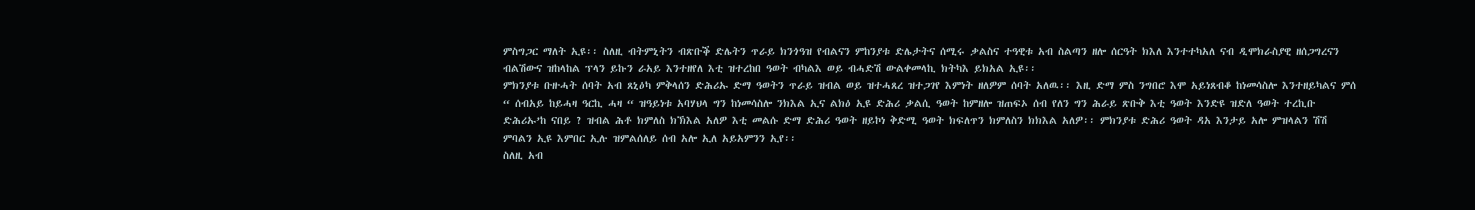ምስግጋር ማለት ኢዩ፡፡ ስለዚ ብትምኒትን ብጽቡቕ ድሌትን ጥራይ ክንጎዓዝ የብልናን ምከንያቱ ድሌታትና ሰሚሩ ቃልስና ተዓዊቱ አብ ስልጣን ዘሎ ሰርዓት ክእለ እንተተካአለ ናብ ዲሞክራስያዊ ዘሰጋግረናን ብልሽውና ዝከላከል ፕላን ይኩን ራአይ እንተዘየለ እቲ ዝተረከበ ዓወት ብካልእ ወይ ብሓድሽ ውልቀመላኪ ክትካእ ይክአል ኢዩ፡፡
ምክንያቱ ቡዙሓት ሰባት አብ ጸኒዕካ ምቅላሰን ድሕሪኡ ድማ ዓወትን ጥራይ ዝብል ወይ ዝተሓጸረ ዝተጋገየ እምነት ዘለዎም ሰባት አለዉ፡፡ እዚ ድማ ምስ ንግበሮ እሞ አይነጸብቆ ከነመሳስሎ እንተዘይካልና ምሰ “ ሰብአይ ከይሓዛ ዓርኪ ሓዛ “ ዝዓይነቱ አባሃህላ ግን ከነመሳስሎ ንክእል ኢና ልክዕ ኢዩ ድሕሪ ቃልሲ ዓወት ከምዘሎ ዝጠፍኦ ሰብ የለን ግን ሕራይ ጽቡቅ እቲ ዓወት እንድዩ ዝድለ ዓወት ተረኪቡ ድሕሪኡ’ከ ናበይ ? ዝብል ሕቶ ክምለስ ክኽእል አለዎ እቲ መልሱ ድማ ድሕሪ ዓወት ዘይኮነ ቅድሚ ዓወት ክፍለጥን ክምለስን ክክእል አለዎ፡፡ ምክንያቱ ድሕሪ ዓወት ዳአ እንታይ አሎ ምዝላልን ሽሽ ምባልን ኢዩ እምበር ኢሉ ዝምልሰለይ ሰብ አሎ ኢለ አይአምንን ኢየ፡፡
ስለዚ አብ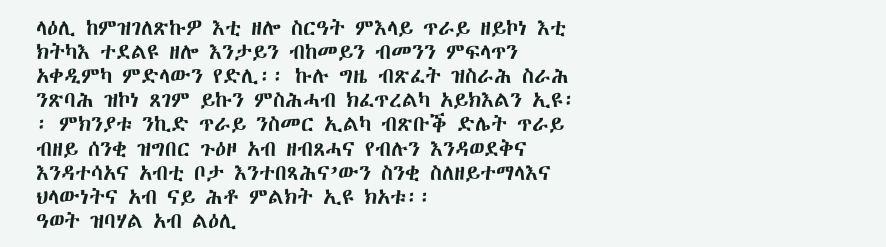ላዕሊ ከምዝገለጽኩዎ እቲ ዘሎ ስርዓት ምእላይ ጥራይ ዘይኮነ እቲ ክትካእ ተደልዩ ዘሎ እንታይን ብከመይን ብመንን ምፍላጥን አቀዲምካ ምድላውን የድሊ፡፡ ኩሉ ግዜ ብጽፈት ዝስራሕ ስራሕ ንጽባሕ ዝኮነ ጸገም ይኩን ምስሕሓብ ክፈጥረልካ አይክእልን ኢዩ፡፡ ምክንያቱ ንኪድ ጥራይ ንስመር ኢልካ ብጽቡቕ ድሌት ጥራይ ብዘይ ሰንቂ ዝግበር ጉዕዞ አብ ዘብጸሓና የብሉን እንዳወደቅና እንዳተሳአና አብቲ ቦታ እንተበጻሕና’ውን ስንቂ ስለዘይተማላእና ህላውነትና አብ ናይ ሕቶ ምልክት ኢዩ ክአቱ፡፡
ዓወት ዝባሃል አብ ልዕሊ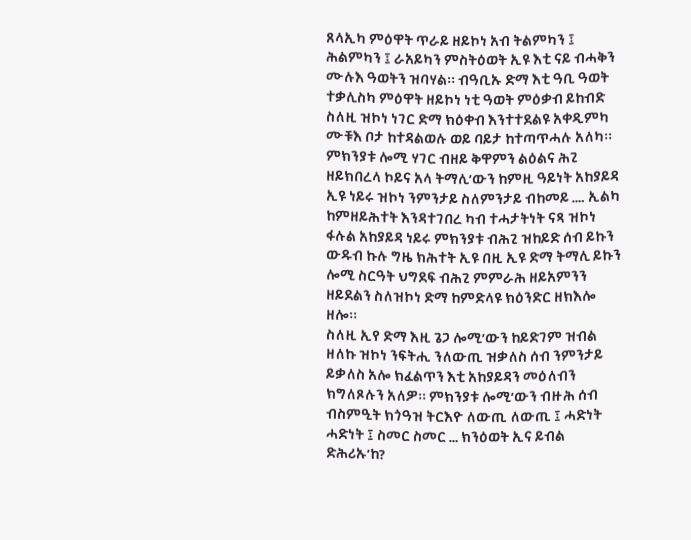ጸላኢካ ምዕዋት ጥራይ ዘይኮነ አብ ትልምካን ፤ ሕልምካን ፤ ራአይካን ምስትዕወት ኢዩ እቲ ናይ ብሓቅን ሙሉእ ዓወትን ዝባሃል፡፡ ብዓቢኡ ድማ እቲ ዓቢ ዓወት ተቃሊስካ ምዕዋት ዘይኮነ ነቲ ዓወት ምዕቃብ ይከብድ ስለዚ ዝኮነ ነገር ድማ ክዕቀብ እንተተደልዩ አቀዲምካ ሙቹእ ቦታ ከተዳልወሉ ወይ ባይታ ከተጣጥሓሉ አለካ፡፡
ምክንያቱ ሎሚ ሃገር ብዘይ ቅዋምን ልዕልና ሕጊ ዘይክበረላ ኮይና አላ ትማሊ’ውን ከምዚ ዓይነት አከያይዳ ኢዩ ነይሩ ዝኮነ ንምንታይ ስለምንታይ ብከመይ …. ኢልካ ከምዘይሕተት እንዳተገበረ ካብ ተሓታትነት ናጻ ዝኮነ ፋሉል አከያይዳ ነይሩ ምክንያቱ ብሕጊ ዝከይድ ሰብ ይኩን ውዱብ ኩሉ ግዜ ክሕተት ኢዩ በዚ ኢዩ ድማ ትማሊ ይኩን ሎሚ ስርዓት ህግደፍ ብሕጊ ምምራሕ ዘይአምንን ዘይደልን ስለዝኮነ ድማ ከምድላዩ ክዕንድር ዘክእሎ ዘሎ፡፡
ስለዚ ኢየ ድማ እዚ ጌጋ ሎሚ’ውን ከይድገም ዝብል ዘለኩ ዝኮነ ንፍትሒ ንለውጢ ዝቃለስ ሰብ ንምንታይ ይቃለስ አሎ ክፈልጥን እቲ አከያይዳን መዕለብን ክግለጾሉን አለዎ፡፡ ምክንያቱ ሎሚ’ውን ብዙሕ ሰብ ብስምዒት ክጎዓዝ ትርእዮ ለውጢ ለውጢ ፤ ሓድነት ሓድነት ፤ ስመር ስመር … ክንዕወት ኢና ይብል ድሕሪኡ’ከ?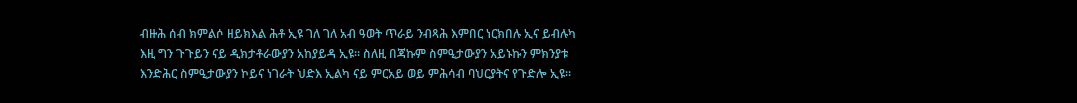ብዙሕ ሰብ ክምልሶ ዘይክእል ሕቶ ኢዩ ገለ ገለ አብ ዓወት ጥራይ ንብጻሕ እምበር ነርክበሉ ኢና ይብሉካ እዚ ግን ጉጉይን ናይ ዲክታቶራውያን አከያይዳ ኢዩ፡፡ ስለዚ በጃኩም ስምዒታውያን አይኑኩን ምክንያቱ እንድሕር ስምዒታውያን ኮይና ነገራት ህድእ ኢልካ ናይ ምርአይ ወይ ምሕሳብ ባህርያትና የጉድሎ ኢዩ፡፡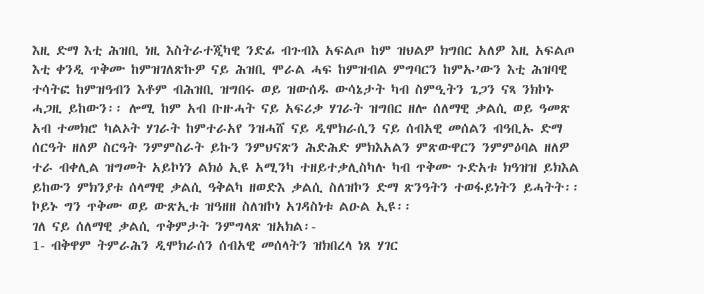እዚ ድማ እቲ ሕዝቢ ነዚ እስትራተጂካዊ ንድፊ ብጉብእ አፍልጦ ከም ዝህልዎ ክግበር አለዎ እዚ አፍልጦ እቲ ቀንዲ ጥቅሙ ከምዝገለጽኩዎ ናይ ሕዝቢ ሞራል ሓፍ ከምዝብል ምግባርን ከምኡ’ውን እቲ ሕዝባዊ ተሳትፎ ከምዝዓብን እቶም ብሕዝቢ ዝግበሩ ወይ ዝውሰዱ ውሳኔታት ካብ ስምዒትን ጌጋን ናጻ ንክኮኑ ሓጋዚ ይከውን፡፡ ሎሚ ከም አብ ቡዙሓት ናይ አፍሪቃ ሃገራት ዝግበር ዘሎ ሰለማዊ ቃልሲ ወይ ዓመጽ አብ ተመክሮ ካልኦት ሃገራት ከምተራአየ ንዝሓሸ ናይ ዲሞክራሲን ናይ ሰብአዊ መሰልን ብዓቢኡ ድማ ሰርዓት ዘለዎ ስርዓት ንምምስራት ይኩን ንምህናጽን ሕድሕድ ምክእአልን ምጽውዋርን ንምምዕባል ዘለዎ ተራ ብቀሊል ዝግመት አይኮነን ልክዕ ኢዩ አሚንካ ተዘይተቃሊስካሉ ካብ ጥቅሙ ጉድአቱ ክዓዝዝ ይክእል ይከውን ምክንያቱ ሰላማዊ ቃልሲ ዓቅልካ ዘወድእ ቃልሲ ስለዝኮን ድማ ጽንዓትን ተወፋይነትን ይሓትት፡፡ ኮይኑ ግን ጥቅሙ ወይ ውጽኢቱ ዝዓዘዘ ስለዝኮነ አገዳስነቱ ልዑል ኢዩ፡፡
ገለ ናይ ሰለማዊ ቃልሲ ጥቅምታት ንምግላጽ ዝአክል፡-
1- ብቅዋም ትምራሕን ዲሞክራሰን ሰብአዊ መሰላትን ዝክበረላ ነጸ ሃገር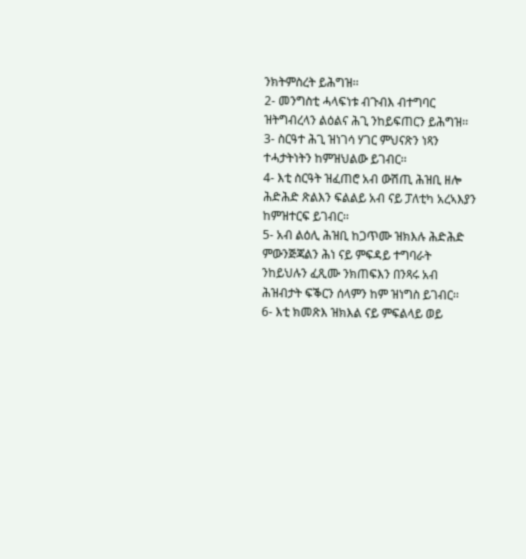ንክትምስረት ይሕግዝ፡፡
2- መንግስቲ ሓላፍነቱ ብጉብእ ብተግባር ዝትግብረላን ልዕልና ሕጊ ንከይፍጠርን ይሕግዝ፡፡
3- ስርዓተ ሕጊ ዝነገሳ ሃገር ምህናጽን ነጻን ተሓታትነትን ከምዝህልው ይገብር፡፡
4- እቲ ስርዓት ዝፈጠሮ አብ ውሽጢ ሕዝቢ ዘሎ ሕድሕድ ጽልእን ፍልልይ አብ ናይ ፓለቲካ አረኣእያን ከምዝተርፍ ይገብር፡፡
5- አብ ልዕሊ ሕዝቢ ከጋጥሙ ዝክእሉ ሕድሕድ ምውንጅጃልን ሕነ ናይ ምፍዳይ ተግባራት ንከይህሉን ፈጺሙ ንክጠፍእን በንጻሩ አብ ሕዝብታት ፍቕርን ሰላምን ከም ዝነግስ ይገብር፡፡
6- እቲ ክመጽእ ዝክእል ናይ ምፍልላይ ወይ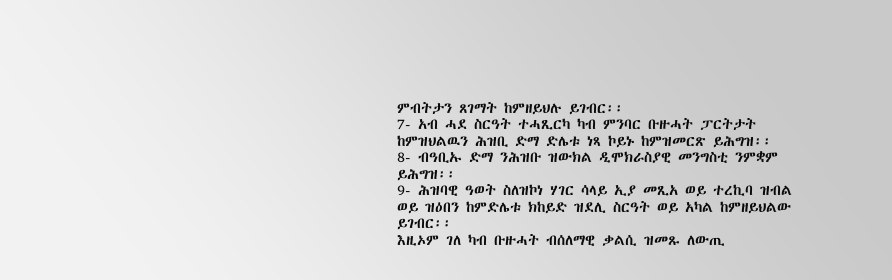ምብትታን ጸገማት ከምዘይህሉ ይገብር፡፡
7- አብ ሓደ ስርዓት ተሓጺርካ ካብ ምንባር ቡዙሓት ፓርትታት ከምዝህልዉን ሕዝቢ ድማ ድሌቱ ነጻ ኮይኑ ከምዝመርጽ ይሕግዝ፡፡
8- ብዓቢኡ ድማ ንሕዝቡ ዝውክል ዲሞክራስያዊ መንግስቲ ንምቋም ይሕግዝ፡፡
9- ሕዝባዊ ዓወት ስለዝኮነ ሃገር ሳላይ ኢያ መጺአ ወይ ተረኪባ ዝብል ወይ ዝዕበን ከምድሌቱ ክከይድ ዝደሊ ስርዓት ወይ አካል ከምዘይህልው ይገብር፡፡
እዚኦም ገለ ካብ ቡዙሓት ብሰለማዊ ቃልሲ ዝመጹ ለውጢ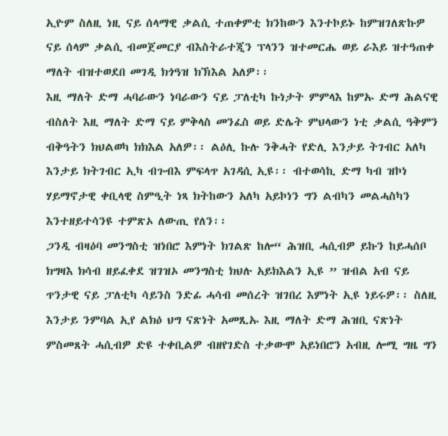ኢዮም ስለዚ ነዚ ናይ ሰላማዊ ቃልሲ ተጠቀምቲ ክንከውን እንተኮይኑ ከምዝገለጽኩዎ ናይ ሰላም ቃልሲ ብመጀመርያ ብእስትራተጂን ፕላንን ዝተመርሔ ወይ ራእይ ዝተዓጠቀ ማለት ብዝተወደበ መገዲ ክጎዓዝ ክኽእል አለዎ፡፡
እዚ ማለት ድማ ሓባራውን ነባራውን ናይ ፓለቲካ ኩነታት ምምላእ ከምኡ ድማ ሕልናዊ ብስለት እዚ ማለት ድማ ናይ ምቅላስ መንፈስ ወይ ድሌት ምህላውን ነቲ ቃልሲ ዓቅምን ብቅዓትን ክህልወካ ክክእል አለዎ፡፡ ልዕሊ ኩሉ ንቅሓት የድሊ እንታይ ትገብር አለካ እንታይ ክትገብር ኢካ ብጉብእ ምፍላጥ አገዳሲ ኢዩ፡፡ ብተወሳኪ ድማ ካብ ዝኮነ ሃይማኖታዊ ቀቢላዊ ስምዒት ነጻ ክትከውን አለካ አይኮነን ግን ልብካን መልሓስካን እንተዘይተሳንዩ ተምጽኦ ለውጢ የለን፡፡
ጋንዲ ብዛዕባ መንግስቲ ዝነበሮ እምነት ክገልጽ ከሎ“ ሕዝቢ ሓሲብዎ ይኩን ከይሓሰቦ ክግዛእ ክሳብ ዘይፈቀደ ዝገዝኦ መንግስቲ ክህሉ አይክእልን ኢዩ ” ዝብል አብ ናይ ጥንታዊ ናይ ፓለቲካ ሳይንስ ንድፊ ሓሳብ መሰረት ዝገበረ እምነት ኢዩ ነይሩዎ፡፡ ስለዚ እንታይ ንምባል ኢየ ልክዕ ህግ ናጽነት አመጺኡ እዚ ማለት ድማ ሕዝቢ ናጽነት ምስመጸት ሓሲብዎ ድዩ ተቀቢልዎ ብዘየገድስ ተቃውሞ አይነበሮን አብዚ ሎሚ ግዜ ግን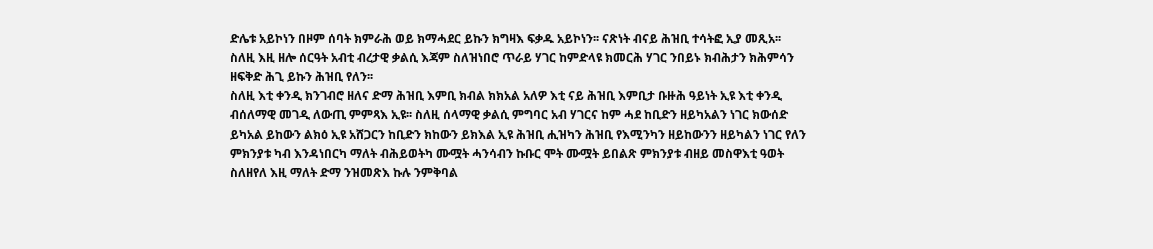ድሌቱ አይኮነን በዞም ሰባት ክምራሕ ወይ ክማሓደር ይኩን ክግዛእ ፍቃዱ አይኮነን፡፡ ናጽነት ብናይ ሕዝቢ ተሳትፎ ኢያ መጺአ፡፡ ስለዚ እዚ ዘሎ ሰርዓት አብቲ ብረታዊ ቃልሲ እጃም ስለዝነበሮ ጥራይ ሃገር ከምድላዩ ክመርሕ ሃገር ንበይኑ ክብሕታን ክሕምሳን ዘፍቅድ ሕጊ ይኩን ሕዝቢ የለን፡፡
ስለዚ እቲ ቀንዲ ክንገብሮ ዘለና ድማ ሕዝቢ እምቢ ክብል ክክአል አለዎ እቲ ናይ ሕዝቢ እምቢታ ቡዙሕ ዓይነት ኢዩ እቲ ቀንዲ ብሰለማዊ መገዲ ለውጢ ምምጻእ ኢዩ፡፡ ስለዚ ሰላማዊ ቃልሲ ምግባር አብ ሃገርና ከም ሓደ ከቢድን ዘይካአልን ነገር ክውሰድ ይካአል ይከውን ልክዕ ኢዩ አሸጋርን ከቢድን ክከውን ይክእል ኢዩ ሕዝቢ ሒዝካን ሕዝቢ የእሚንካን ዘይከውንን ዘይካልን ነገር የለን ምክንያቱ ካብ እንዳነበርካ ማለት ብሕይወትካ ሙሟት ሓንሳብን ኩቡር ሞት ሙሟት ይበልጽ ምክንያቱ ብዘይ መስዋእቲ ዓወት ስለዘየለ እዚ ማለት ድማ ንዝመጽእ ኩሉ ንምቅባል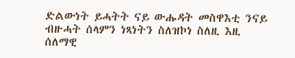ድልውነት ይሓትት ናይ ውሑዳት መስዋእቲ ንናይ ብዙሓት ሰላምን ነጻነትን ስለዝኮነ ስለዚ እዚ ሰለማዊ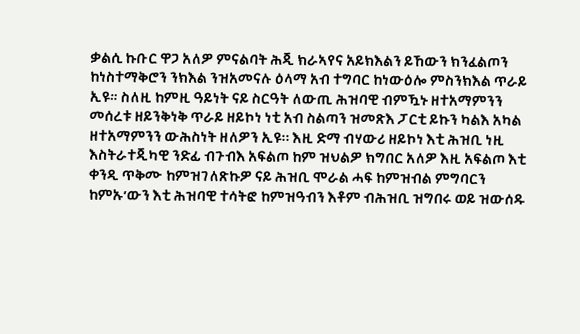ቃልሲ ኩቡር ዋጋ አለዎ ምናልባት ሕጂ ክራኣየና አይክእልን ይኸውን ክንፈልጦን ከነስተማቅሮን ንክእል ንዝአመናሉ ዕላማ አብ ተግባር ከነውዕሎ ምስንክእል ጥራይ ኢዩ። ስለዚ ከምዚ ዓይነት ናይ ስርዓት ለውጢ ሕዝባዊ ብምዃኑ ዘተአማምንን መሰረቱ ዘይንቅነቅ ጥራይ ዘይኮነ ነቲ አብ ስልጣን ዝመጽእ ፓርቲ ይኩን ካልእ አካል ዘተአማምንን ውሕስነት ዘለዎን ኢዩ፡፡ እዚ ድማ ብሃውሪ ዘይኮነ እቲ ሕዝቢ ነዚ እስትራተጂካዊ ንድፊ ብጉብእ አፍልጦ ከም ዝህልዎ ክግበር አለዎ እዚ አፍልጦ እቲ ቀንዲ ጥቅሙ ከምዝገለጽኩዎ ናይ ሕዝቢ ሞራል ሓፍ ከምዝብል ምግባርን ከምኡ’ውን እቲ ሕዝባዊ ተሳትፎ ከምዝዓብን እቶም ብሕዝቢ ዝግበሩ ወይ ዝውሰዱ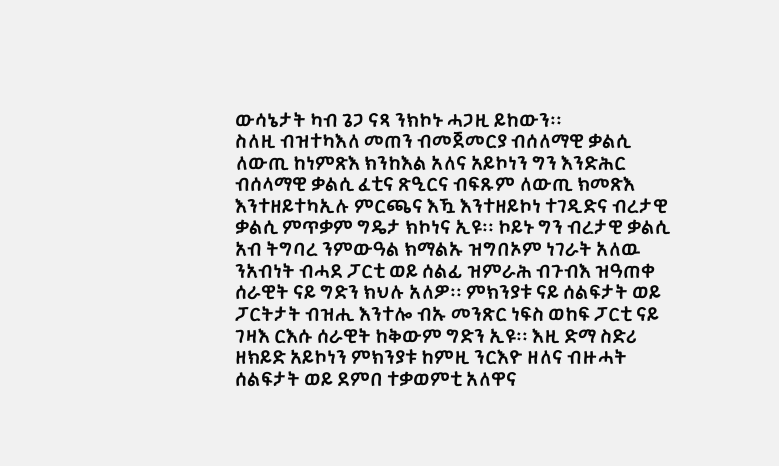ውሳኔታት ካብ ጌጋ ናጻ ንክኮኑ ሓጋዚ ይከውን፡፡
ስለዚ ብዝተካእለ መጠን ብመጀመርያ ብሰለማዊ ቃልሲ ለውጢ ከነምጽእ ክንከእል አለና አይኮነን ግን እንድሕር ብሰላማዊ ቃልሲ ፈቲና ጽዒርና ብፍጹም ለውጢ ክመጽእ እንተዘይተካኢሉ ምርጫና እዃ እንተዘይኮነ ተገዲድና ብረታዊ ቃልሲ ምጥቃም ግዴታ ክኮነና ኢዩ፡፡ ኮይኑ ግን ብረታዊ ቃልሲ አብ ትግባረ ንምውዓል ክማልኡ ዝግበኦም ነገራት አለዉ ንአብነት ብሓደ ፓርቲ ወይ ሰልፊ ዝምራሕ ብጉብእ ዝዓጠቀ ሰራዊት ናይ ግድን ክህሉ አለዎ፡፡ ምክንያቱ ናይ ሰልፍታት ወይ ፓርትታት ብዝሒ እንተሎ ብኡ መንጽር ነፍስ ወከፍ ፓርቲ ናይ ገዛእ ርእሱ ሰራዊት ከቅውም ግድን ኢዩ፡፡ እዚ ድማ ስድሪ ዘክይድ አይኮነን ምክንያቱ ከምዚ ንርእዮ ዘለና ብዙሓት ሰልፍታት ወይ ደምበ ተቃወምቲ አለዋና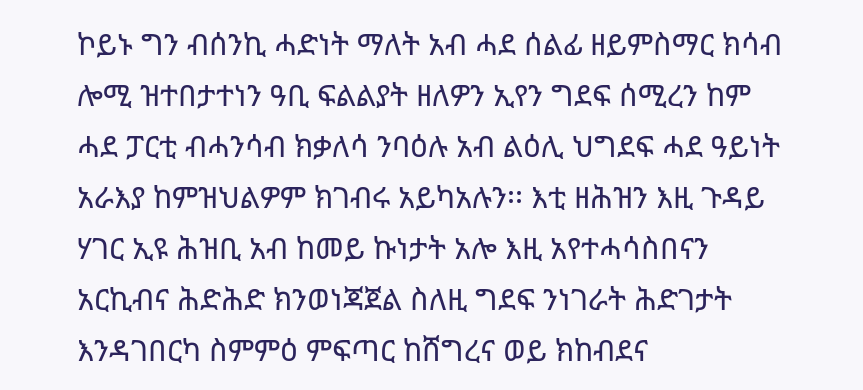ኮይኑ ግን ብሰንኪ ሓድነት ማለት አብ ሓደ ሰልፊ ዘይምስማር ክሳብ ሎሚ ዝተበታተነን ዓቢ ፍልልያት ዘለዎን ኢየን ግደፍ ሰሚረን ከም ሓደ ፓርቲ ብሓንሳብ ክቃለሳ ንባዕሉ አብ ልዕሊ ህግደፍ ሓደ ዓይነት አራእያ ከምዝህልዎም ክገብሩ አይካአሉን፡፡ እቲ ዘሕዝን እዚ ጉዳይ ሃገር ኢዩ ሕዝቢ አብ ከመይ ኩነታት አሎ እዚ አየተሓሳስበናን አርኪብና ሕድሕድ ክንወነጃጀል ስለዚ ግደፍ ንነገራት ሕድገታት እንዳገበርካ ስምምዕ ምፍጣር ከሸግረና ወይ ክከብደና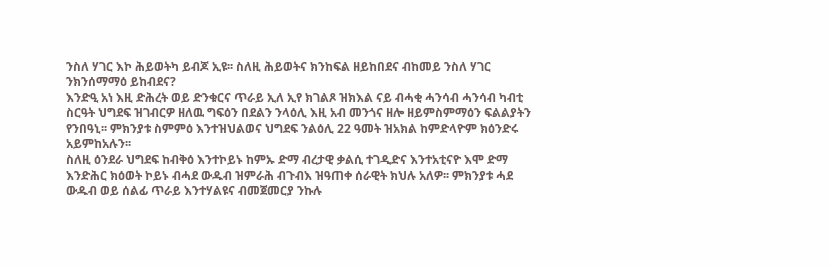ንስለ ሃገር እኮ ሕይወትካ ይብጆ ኢዩ፡፡ ስለዚ ሕይወትና ክንከፍል ዘይከበደና ብከመይ ንስለ ሃገር ንክንሰማማዕ ይከብደና?
እንድዒ አነ እዚ ድሕረት ወይ ድንቁርና ጥራይ ኢለ ኢየ ክገልጾ ዝክእል ናይ ብሓቂ ሓንሳብ ሓንሳብ ካብቲ ስርዓት ህግደፍ ዝገብርዎ ዘለዉ ግፍዕን በደልን ንላዕሊ እዚ አብ መንጎና ዘሎ ዘይምስምማዕን ፍልልያትን የንበዓኒ፡፡ ምክንያቱ ስምምዕ እንተዝህልወና ህግደፍ ንልዕሊ 22 ዓመት ዝአክል ከምድላዮም ክዕንድሩ አይምከአሉን፡፡
ስለዚ ዕንደራ ህግደፍ ከብቅዕ እንተኮይኑ ከምኡ ድማ ብረታዊ ቃልሲ ተገዲድና እንተአቲናዮ እሞ ድማ እንድሕር ክዕወት ኮይኑ ብሓደ ውዱብ ዝምራሕ ብጉብእ ዝዓጠቀ ሰራዊት ክህሉ አለዎ፡፡ ምክንያቱ ሓደ ውዱብ ወይ ሰልፊ ጥራይ እንተሃልዩና ብመጀመርያ ንኩሉ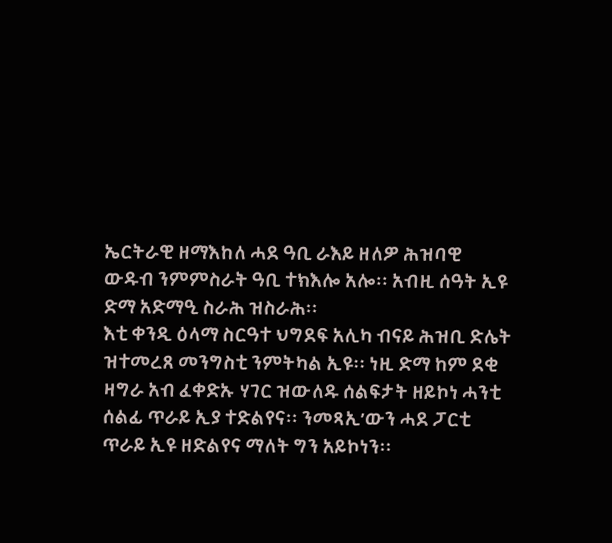ኤርትራዊ ዘማእከለ ሓደ ዓቢ ራእይ ዘለዎ ሕዝባዊ ውዱብ ንምምስራት ዓቢ ተክእሎ አሎ፡፡ አብዚ ሰዓት ኢዩ ድማ አድማዒ ስራሕ ዝስራሕ፡፡
እቲ ቀንዲ ዕላማ ስርዓተ ህግደፍ አሊካ ብናይ ሕዝቢ ድሌት ዝተመረጸ መንግስቲ ንምትካል ኢዩ፡፡ ነዚ ድማ ከም ደቂ ዛግራ አብ ፈቀድኡ ሃገር ዝውለዱ ሰልፍታት ዘይኮነ ሓንቲ ሰልፊ ጥራይ ኢያ ተድልየና፡፡ ንመጻኢ’ውን ሓደ ፓርቲ ጥራይ ኢዩ ዘድልየና ማለት ግን አይኮነን፡፡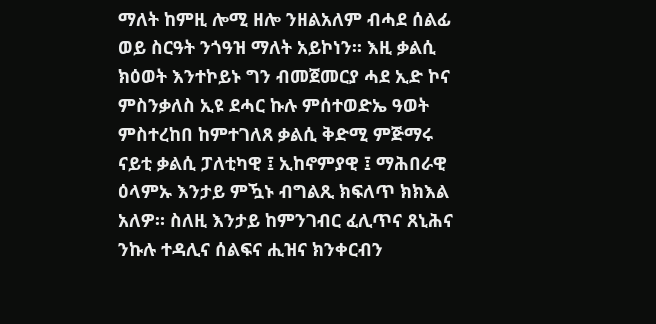ማለት ከምዚ ሎሚ ዘሎ ንዘልአለም ብሓደ ሰልፊ ወይ ስርዓት ንጎዓዝ ማለት አይኮነን፡፡ እዚ ቃልሲ ክዕወት እንተኮይኑ ግን ብመጀመርያ ሓደ ኢድ ኮና ምስንቃለስ ኢዩ ደሓር ኩሉ ምሰተወድኤ ዓወት ምስተረከበ ከምተገለጸ ቃልሲ ቅድሚ ምጅማሩ ናይቲ ቃልሲ ፓለቲካዊ ፤ ኢከኖምያዊ ፤ ማሕበራዊ ዕላምኡ እንታይ ምዃኑ ብግልጺ ክፍለጥ ክክእል አለዎ። ስለዚ እንታይ ከምንገብር ፈሊጥና ጸኒሕና ንኩሉ ተዳሊና ሰልፍና ሒዝና ክንቀርብን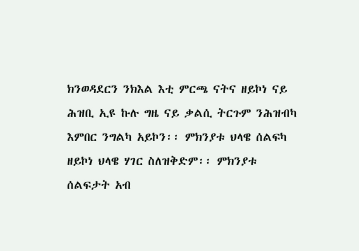ክንወዳደርን ንክእል እቲ ምርጫ ናትና ዘይኮነ ናይ ሕዝቢ ኢዩ ኩሉ ግዜ ናይ ቃልሲ ትርጉም ንሕዝብካ እምበር ንግልካ አይኮን፡፡ ምክንያቱ ህላዌ ሰልፍካ ዘይኮነ ህላዌ ሃገር ስለዝቅድም፡፡ ምክንያቱ ሰልፍታት አብ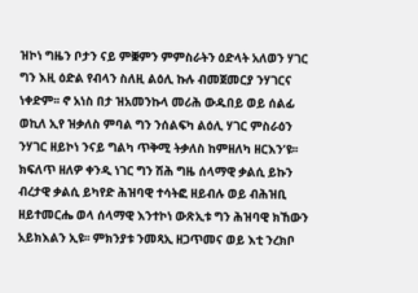ዝኮነ ግዜን ቦታን ናይ ምቛምን ምምስራትን ዕድላት አለወን ሃገር ግን እዚ ዕድል የብላን ስለዚ ልዕሊ ኩሉ ብመጀመርያ ንሃገርና ነቀድም፡፡ ኖ አነስ በታ ዝአመንኩላ መሪሕ ውዱበይ ወይ ሰልፊ ወኪለ ኢየ ዝቃለስ ምባል ግን ንሰልፍካ ልዕሊ ሃገር ምስራዕን ንሃገር ዘይኮነ ንናይ ግልካ ጥቅሚ ትቃለስ ከምዘለካ ዘርእን’ዩ፡፡
ክፍለጥ ዘለዎ ቀንዲ ነገር ግን ሽሕ ግዜ ሰላማዊ ቃልሲ ይኩን ብረታዊ ቃልሲ ይካየድ ሕዝባዊ ተሳትፎ ዘይብሉ ወይ ብሕዝቢ ዘይተመርሔ ወላ ሰላማዊ እንተኮነ ውጽኢቱ ግን ሕዝባዊ ክኸውን አይክእልን ኢዩ፡፡ ምክንያቱ ንመጻኢ ዘጋጥመና ወይ እቲ ንረክቦ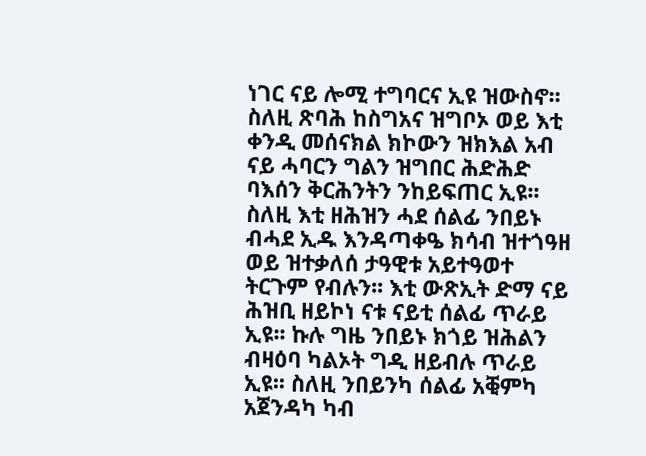ነገር ናይ ሎሚ ተግባርና ኢዩ ዝውስኖ፡፡
ስለዚ ጽባሕ ከስግአና ዝግቦኦ ወይ እቲ ቀንዲ መሰናክል ክኮውን ዝክእል አብ ናይ ሓባርን ግልን ዝግበር ሕድሕድ ባእሰን ቅርሕንትን ንከይፍጠር ኢዩ፡፡
ስለዚ እቲ ዘሕዝን ሓደ ሰልፊ ንበይኑ ብሓደ ኢዱ እንዳጣቀዔ ክሳብ ዝተጎዓዘ ወይ ዝተቃለሰ ታዓዊቱ አይተዓወተ ትርጉም የብሉን፡፡ እቲ ውጽኢት ድማ ናይ ሕዝቢ ዘይኮነ ናቱ ናይቲ ሰልፊ ጥራይ ኢዩ፡፡ ኩሉ ግዜ ንበይኑ ክጎይ ዝሕልን ብዛዕባ ካልኦት ግዲ ዘይብሉ ጥራይ ኢዩ፡፡ ስለዚ ንበይንካ ሰልፊ አቒምካ አጀንዳካ ካብ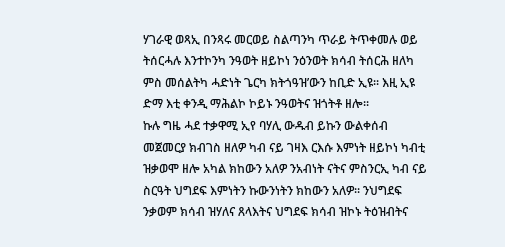ሃገራዊ ወጻኢ በንጻሩ መርወይ ስልጣንካ ጥራይ ትጥቀመሉ ወይ ትሰርሓሉ እንተኮንካ ንዓወት ዘይኮነ ንዕንወት ክሳብ ትሰርሕ ዘለካ ምስ መሰልትካ ሓድነት ጌርካ ክትጎዓዝ’ውን ከቢድ ኢዩ፡፡ እዚ ኢዩ ድማ እቲ ቀንዲ ማሕልኮ ኮይኑ ንዓወትና ዝጎትቶ ዘሎ፡፡
ኩሉ ግዜ ሓደ ተቃዋሚ ኢየ ባሃሊ ውዱብ ይኩን ውልቀሰብ መጀመርያ ክብገስ ዘለዎ ካብ ናይ ገዛእ ርእሱ እምነት ዘይኮነ ካብቲ ዝቃወሞ ዘሎ አካል ክከውን አለዎ ንአብነት ናትና ምስንርኢ ካብ ናይ ስርዓት ህግደፍ እምነትን ኩውንነትን ክከውን አለዎ፡፡ ንህግደፍ ንቃወም ክሳብ ዝሃለና ጸላእትና ህግደፍ ክሳብ ዝኮኑ ትዕዝብትና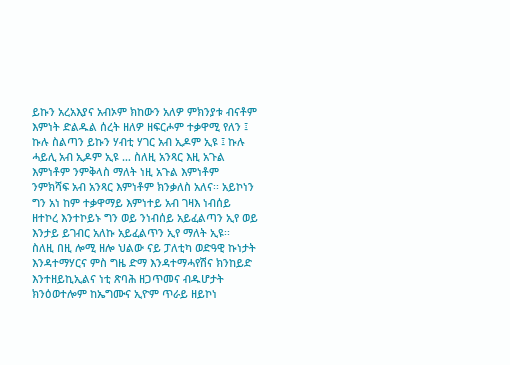ይኩን አረአእያና አብኦም ክከውን አለዎ ምክንያቱ ብናቶም እምነት ድልዱል ሰረት ዘለዎ ዘፍርሖም ተቃዋሚ የለን ፤ ኩሉ ስልጣን ይኩን ሃብቲ ሃገር አብ ኢዶም ኢዩ ፤ ኩሉ ሓይሊ አብ ኢዶም ኢዩ … ስለዚ አንጻር እዚ አጉል እምነቶም ንምቅላስ ማለት ነዚ አጉል እምነቶም ንምክሻፍ አብ አንጻር እምነቶም ክንቃለስ አለና፡፡ አይኮነን ግን አነ ከም ተቃዋማይ እምነተይ አብ ገዛእ ነብሰይ ዘተኮረ እንተኮይኑ ግን ወይ ንነብሰይ አይፈልጣን ኢየ ወይ እንታይ ይገብር አለኩ አይፈልጥን ኢየ ማለት ኢዩ፡፡
ስለዚ በዚ ሎሚ ዘሎ ህልው ናይ ፓለቲካ ወድዓዊ ኩነታት እንዳተማሃርና ምስ ግዜ ድማ እንዳተማሓየሽና ክንከይድ እንተዘይኪኢልና ነቲ ጽባሕ ዘጋጥመና ብዱሆታት ክንዕወተሎም ከኤግሙና ኢዮም ጥራይ ዘይኮነ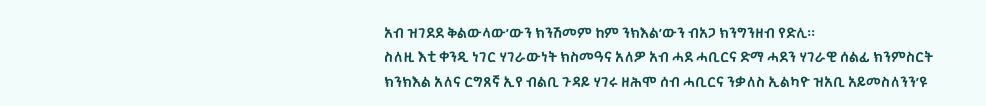አብ ዝገደደ ቅልውላው’ውን ክንሽመም ከም ንክእል’ውን ብአጋ ክንግንዘብ የድሊ፡፡
ስለዚ እቲ ቀንዲ ነገር ሃገራውነት ክስመዓና አለዎ አብ ሓደ ሓቢርና ድማ ሓደን ሃገራዊ ሰልፊ ክንምስርት ክንክእል አለና ርግጸኛ ኢየ ብልቢ ጉዳይ ሃገሩ ዘሕሞ ሰብ ሓቢርና ንቃለስ ኢልካዮ ዝአቢ አይመስለንን’ዩ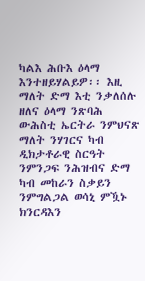ካልእ ሕቡእ ዕላማ እንተዘይሃልይዎ፡፡ እዚ ማለት ድማ እቲ ንቃለሰሉ ዘለና ዕላማ ንጽባሕ ውሕስቲ ኤርትራ ንምህናጽ ማለት ንሃገርና ካብ ዲክታቶራዊ ስርዓት ንምንጋፍ ንሕዝብና ድማ ካብ መከራን ስቃይን ንምግልጋል ወሳኒ ምዃኑ ክንርዳእን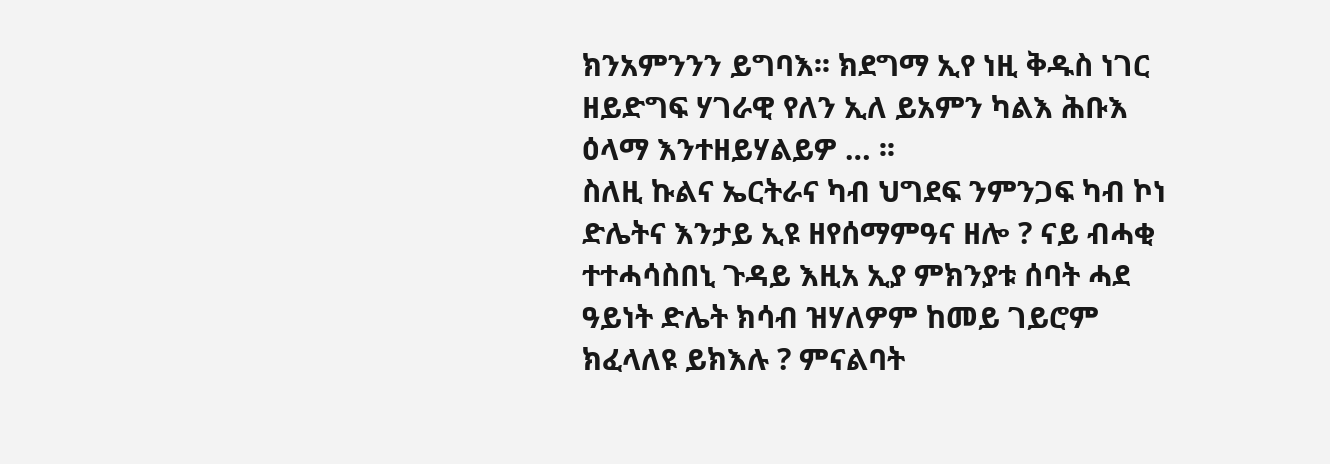ክንአምንንን ይግባእ፡፡ ክደግማ ኢየ ነዚ ቅዱስ ነገር ዘይድግፍ ሃገራዊ የለን ኢለ ይአምን ካልእ ሕቡእ ዕላማ እንተዘይሃልይዎ … ፡፡
ስለዚ ኩልና ኤርትራና ካብ ህግደፍ ንምንጋፍ ካብ ኮነ ድሌትና እንታይ ኢዩ ዘየሰማምዓና ዘሎ ? ናይ ብሓቂ ተተሓሳስበኒ ጉዳይ እዚአ ኢያ ምክንያቱ ሰባት ሓደ ዓይነት ድሌት ክሳብ ዝሃለዎም ከመይ ገይሮም ክፈላለዩ ይክእሉ ? ምናልባት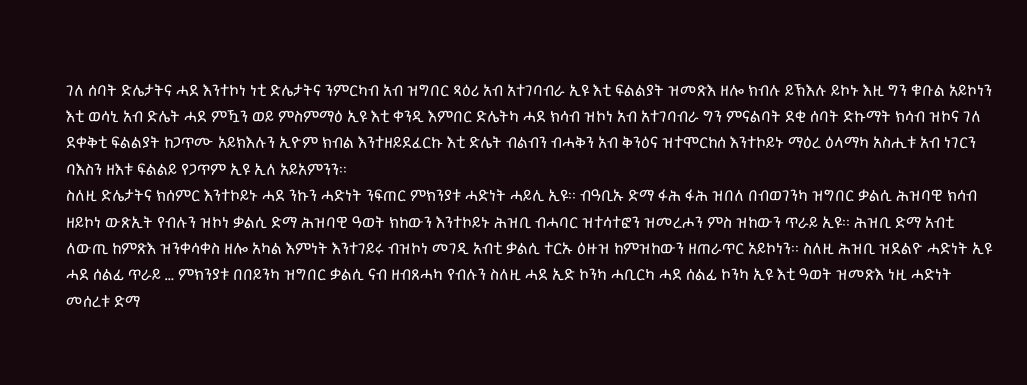ገለ ሰባት ድሌታትና ሓደ እንተኮነ ነቲ ድሌታትና ንምርካብ አብ ዝግበር ጻዕሪ አብ አተገባብራ ኢዩ እቲ ፍልልያት ዝመጽእ ዘሎ ክብሉ ይኽእሉ ይኮኑ እዚ ግን ቁቡል አይኮነን እቲ ወሳኒ አብ ድሌት ሓደ ምዃን ወይ ምስምማዕ ኢዩ እቲ ቀንዲ እምበር ድሌትካ ሓደ ክሳብ ዝኮነ አብ አተገባብራ ግን ምናልባት ደቂ ሰባት ድኩማት ክሳብ ዝኮና ገለ ደቀቅቲ ፍልልያት ከጋጥሙ አይክእሉን ኢዮም ክብል እንተዘይደፈርኩ እቲ ድሌት ብልብን ብሓቅን አብ ቅንዕና ዝተሞርከሰ እንተኮይኑ ማዕረ ዕላማካ አስሒቱ አብ ነገርን ባእስን ዘእቱ ፍልልይ የጋጥም ኢዩ ኢለ አይአምንን፡፡
ስለዚ ድሌታትና ክሰምር እንተኮይኑ ሓደ ንኩን ሓድነት ንፍጠር ምክንያቱ ሓድነት ሓይሊ ኢዩ፡፡ ብዓቢኡ ድማ ፋሕ ፋሕ ዝበለ በብወገንካ ዝግበር ቃልሲ ሕዝባዊ ክሳብ ዘይኮነ ውጽኢት የብሉን ዝኮነ ቃልሲ ድማ ሕዝባዊ ዓወት ክከውን እንተኮይኑ ሕዝቢ ብሓባር ዝተሳተፎን ዝመረሖን ምስ ዝከውን ጥራይ ኢዩ፡፡ ሕዝቢ ድማ አብቲ ለውጢ ከምጽእ ዝንቀሳቀስ ዘሎ አካል እምነት እንተገይሩ ብዝኮነ መገዲ አብቲ ቃልሲ ተርኡ ዕዙዝ ከምዝከውን ዘጠራጥር አይኮነን፡፡ ስለዚ ሕዝቢ ዝደልዮ ሓድነት ኢዩ ሓደ ሰልፊ ጥራይ … ምክንያቱ በበይንካ ዝግበር ቃልሲ ናብ ዘብጸሓካ የብሉን ስለዚ ሓደ ኢድ ኮንካ ሓቢርካ ሓደ ሰልፊ ኮንካ ኢዩ እቲ ዓወት ዝመጽእ ነዚ ሓድነት መሰረቱ ድማ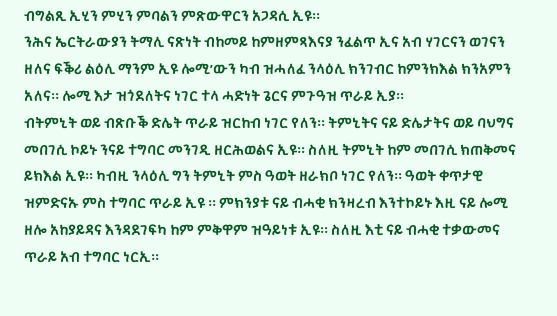ብግልጺ ኢሂን ምሂን ምባልን ምጽውዋርን አጋዳሲ ኢዩ፡፡
ንሕና ኤርትራውያን ትማሊ ናጽነት ብከመይ ከምዘምጻእናያ ንፈልጥ ኢና አብ ሃገርናን ወገናን ዘለና ፍቕሪ ልዕሊ ማንም ኢዩ ሎሚ’ውን ካብ ዝሓለፈ ንላዕሊ ክንገብር ከምንክእል ክንአምን አለና፡፡ ሎሚ እታ ዝጎደለትና ነገር ተላ ሓድነት ጌርና ምጉዓዝ ጥራይ ኢያ፡፡
ብትምኒት ወይ ብጽቡቕ ድሌት ጥራይ ዝርከብ ነገር የለን፡፡ ትምኒትና ናይ ድሌታትና ወይ ባህግና መበገሲ ኮይኑ ንናይ ተግባር መንገዲ ዘርሕወልና ኢዩ፡፡ ስለዚ ትምኒት ከም መበገሲ ክጠቅመና ይክእል ኢዩ፡፡ ካብዚ ንላዕሊ ግን ትምኒት ምስ ዓወት ዘራክቦ ነገር የለን፡፡ ዓወት ቀጥታዊ ዝምድናኡ ምስ ተግባር ጥራይ ኢዩ ፡፡ ምክንያቱ ናይ ብሓቂ ክንዛረብ እንተኮይኑ እዚ ናይ ሎሚ ዘሎ አከያይዳና እንዳደገፍካ ከም ምቅዋም ዝዓይነቱ ኢዩ፡፡ ስለዚ እቲ ናይ ብሓቂ ተቃውመና ጥራይ አብ ተግባር ነርኢ፡፡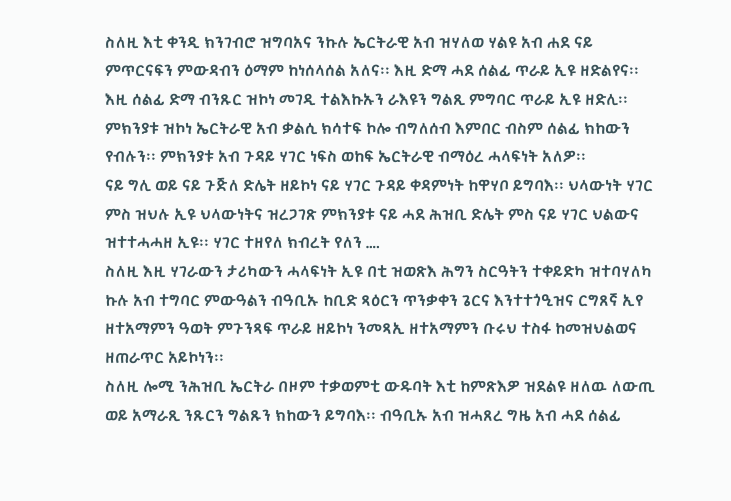ስለዚ እቲ ቀንዲ ክንገብሮ ዝግባአና ንኩሉ ኤርትራዊ አብ ዝሃለወ ሃልዩ አብ ሐደ ናይ ምጥርናፍን ምውዳብን ዕማም ከነሰላሰል አለና፡፡ እዚ ድማ ሓደ ሰልፊ ጥራይ ኢዩ ዘድልየና፡፡እዚ ሰልፊ ድማ ብንጹር ዝኮነ መገዲ ተልእኩኡን ራእዩን ግልጺ ምግባር ጥራይ ኢዩ ዘድሊ፡፡ ምክንያቱ ዝኮነ ኤርትራዊ አብ ቃልሲ ክሳተፍ ኮሎ ብግለሰብ እምበር ብስም ሰልፊ ክከውን የብሉን፡፡ ምክንያቱ አብ ጉዳይ ሃገር ነፍስ ወከፍ ኤርትራዊ ብማዕረ ሓላፍነት አለዎ፡፡
ናይ ግሊ ወይ ናይ ጉጅለ ድሌት ዘይኮነ ናይ ሃገር ጉዳይ ቀዳምነት ከዋሃቦ ይግባእ፡፡ ህላውነት ሃገር ምስ ዝህሉ ኢዩ ህላውነትና ዝረጋገጽ ምክንያቱ ናይ ሓደ ሕዝቢ ድሌት ምስ ናይ ሃገር ህልውና ዝተተሓሓዘ ኢዩ፡፡ ሃገር ተዘየለ ክብረት የለን ….
ስለዚ እዚ ሃገራውን ታሪካውን ሓላፍነት ኢዩ በቲ ዝወጽእ ሕግን ስርዓትን ተቀይድካ ዝተባሃለካ ኩሉ አብ ተግባር ምውዓልን ብዓቢኡ ከቢድ ጻዕርን ጥንቃቀን ጌርና እንተተጎዒዝና ርግጸኛ ኢየ ዘተአማምን ዓወት ምጉንጻፍ ጥራይ ዘይኮነ ንመጻኢ ዘተአማምን ቡሩህ ተስፋ ከመዝህልወና ዘጠራጥር አይኮነን፡፡
ስለዚ ሎሚ ንሕዝቢ ኤርትራ በዞም ተቃወምቲ ውዱባት እቲ ከምጽእዎ ዝደልዩ ዘለዉ ለውጢ ወይ አማራጺ ንጹርን ግልጹን ክከውን ይግባእ፡፡ ብዓቢኡ አብ ዝሓጸረ ግዜ አብ ሓደ ሰልፊ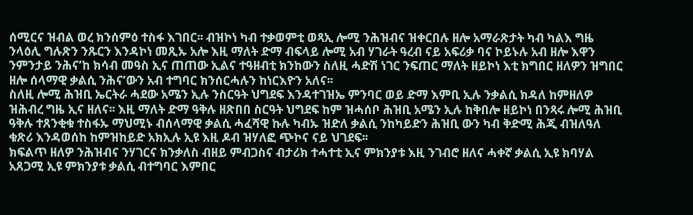ሰሚርና ዝብል ወረ ክንሰምዕ ተስፋ እገበር፡፡ ብዝኮነ ካብ ተቃወምቲ ወጻኢ ሎሚ ንሕዝብና ዝቀርበሉ ዘሎ አማራጽታት ካብ ካልእ ግዜ ንላዕሊ ግሉጽን ንጹርን እንዳኮነ መጺኡ አሎ እዚ ማለት ድማ ብፍላይ ሎሚ አብ ሃገራት ዓረብ ናይ አፍሪቃ ባና ኮይኑሉ አብ ዘሎ እዋን ንምንታይ ንሕና’ከ ክሳብ መዓስ ኢና ጠጠው ኢልና ተዓዘብቲ ክንከውን ስለዚ ሓድሽ ነገር ንፍጠር ማለት ዘይኮነ እቲ ክግበር ዘለዎን ዝግበር ዘሎ ሰላማዊ ቃልሲ ንሕና’ውን አብ ተግባር ክንሰርሓሉን ከነርእዮን አለና፡፡
ስለዚ ሎሚ ሕዝቢ ኤርትራ ሓደው አሜን ኢሉ ንስርዓት ህግደፍ እንዳተገዝኤ ምንባር ወይ ድማ እምቢ ኢሉ ንቃልሲ ክዳለ ከምዘለዎ ዝሕብረ ግዜ ኢና ዘለና፡፡ እዚ ማለት ድማ ዓቅሉ ዘጽበበ ስርዓት ህግደፍ ከም ዝሓሰቦ ሕዝቢ አሜን ኢሉ ከቅበሎ ዘይኮነ በንጻሩ ሎሚ ሕዝቢ ዓቅሉ ተጸንቂቁ ተስፋኡ ማህሚኑ ብሰላማዊ ቃልሲ ሓፈሻዊ ኩሉ ካብኡ ዝድለ ቃልሲ ንከካይድን ሕዝቢ ውን ካብ ቅድሚ ሕጂ ብዝለዓለ ቁጽሪ እንዳወሰከ ከምዝከይድ አክኢሉ ኢዩ እዚ ዶብ ዝሃለፎ ጭኮና ናይ ህገደፍ፡፡
ክፍልጥ ዘለዎ ንሕዝብና ንሃገርና ክንቃለስ ብዘይ ምብጋስና ብታሪክ ተሓተቲ ኢና ምክንያቱ እዚ ንገብሮ ዘለና ሓቀኛ ቃልሲ ኢዩ ክባሃል አጸጋሚ ኢዩ ምክንያቱ ቃልሲ ብተግባር እምበር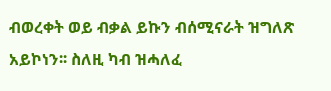ብወረቀት ወይ ብቃል ይኩን ብሰሚናራት ዝግለጽ አይኮነን፡፡ ስለዚ ካብ ዝሓለፈ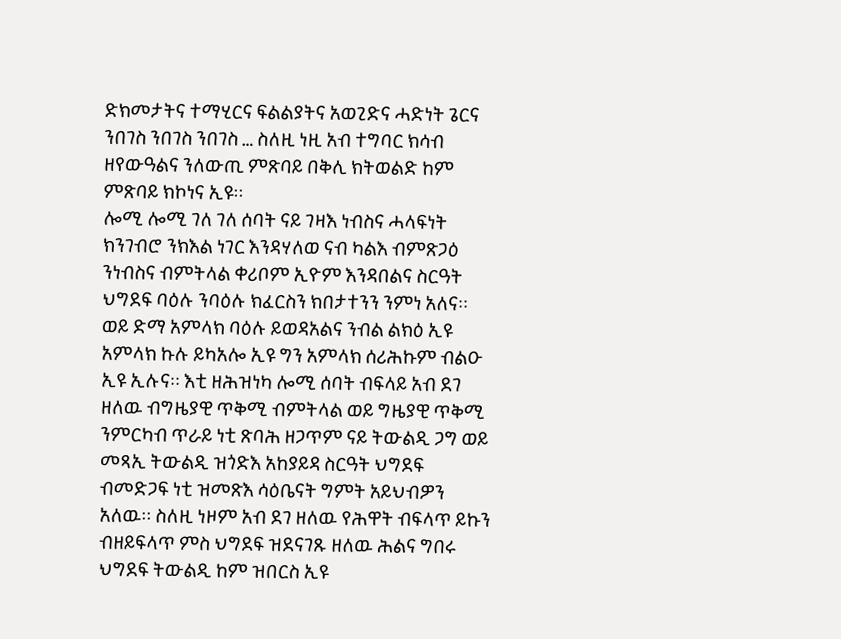ድክመታትና ተማሂርና ፍልልያትና አወጊድና ሓድነት ጌርና ንበገስ ንበገስ ንበገስ … ስለዚ ነዚ አብ ተግባር ክሳብ ዘየውዓልና ንለውጢ ምጽባይ በቅሊ ክትወልድ ከም ምጽባይ ክኮነና ኢዩ፡፡
ሎሚ ሎሚ ገለ ገለ ሰባት ናይ ገዛእ ነብስና ሓላፍነት ክንገብሮ ንክእል ነገር እንዳሃለወ ናብ ካልእ ብምጽጋዕ ንነብስና ብምትላል ቀሪቦም ኢዮም እንዳበልና ስርዓት ህግደፍ ባዕሉ ንባዕሉ ክፈርስን ክበታተንን ንምነ አለና፡፡ ወይ ድማ አምላክ ባዕሉ ይወዳአልና ንብል ልክዕ ኢዩ አምላክ ኩሉ ይካአሎ ኢዩ ግን አምላክ ሰሪሕኩም ብልዑ ኢዩ ኢሉና፡፡ እቲ ዘሕዝነካ ሎሚ ሰባት ብፍላይ አብ ደገ ዘለዉ ብግዜያዊ ጥቅሚ ብምትላል ወይ ግዜያዊ ጥቅሚ ንምርካብ ጥራይ ነቲ ጽባሕ ዘጋጥም ናይ ትውልዲ ጋግ ወይ መጻኢ ትውልዲ ዝጎድእ አከያይዳ ስርዓት ህግደፍ ብመድጋፍ ነቲ ዝመጽእ ሳዕቤናት ግምት አይህብዎን አለዉ፡፡ ስለዚ ነዞም አብ ደገ ዘለዉ የሕዋት ብፍላጥ ይኩን ብዘይፍላጥ ምስ ህግደፍ ዝደናገጹ ዘለዉ ሕልና ግበሩ ህግደፍ ትውልዲ ከም ዝበርስ ኢዩ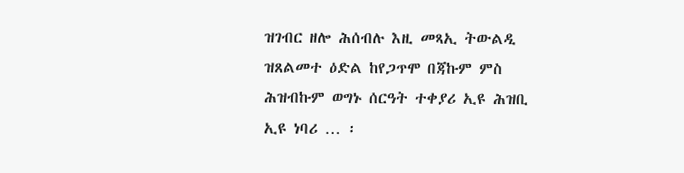ዝገብር ዘሎ ሕሰብሉ እዚ መጻኢ ትውልዲ ዝጸልመተ ዕድል ከየጋጥሞ በጃኩም ምስ ሕዝብኩም ወግኑ ሰርዓት ተቀያሪ ኢዩ ሕዝቢ ኢዩ ነባሪ … ፡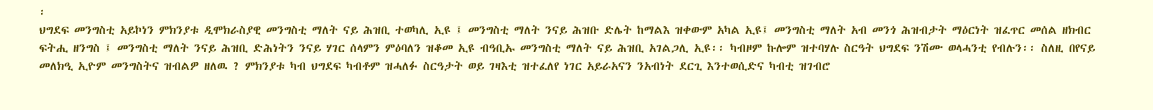፡
ህግደፍ መንግስቲ አይኮነን ምክንያቱ ዲሞክራስያዊ መንግስቲ ማለት ናይ ሕዝቢ ተወካሊ ኢዩ ፤ መንግስቲ ማለት ንናይ ሕዝቡ ድሌት ከማልእ ዝቀውም አካል ኢዩ፤ መንግስቲ ማለት አብ መንጎ ሕዝብታት ማዕርነት ዝፈጥር መሰል ዘክብር ፍትሒ ዘንግስ ፤ መንግስቲ ማለት ንናይ ሕዝቢ ድሕነትን ንናይ ሃገር ሰላምን ምዕባለን ዝቆመ ኢዩ ብዓቢኡ መንግስቲ ማለት ናይ ሕዝቢ አገልጋሊ ኢዩ፡፡ ካብዞም ኩሎም ዝተባሃሉ ስርዓት ህግደፍ ንሽሙ ወላሓንቲ የብሉን፡፡ ስለዚ በየናይ መለክዒ ኢዮም መንግስትና ዝብልዎ ዘለዉ ? ምክንያቱ ካብ ህግደፍ ካብቶም ዝሓለፉ ስርዓታት ወይ ገዛእቲ ዝተፈለየ ነገር አይራአናን ንአብነት ደርጊ እንተወሲድና ካብቲ ዝገብሮ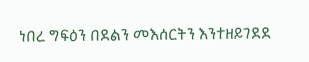ነበረ ግፍዕን በደልን መእሰርትን እንተዘይገደደ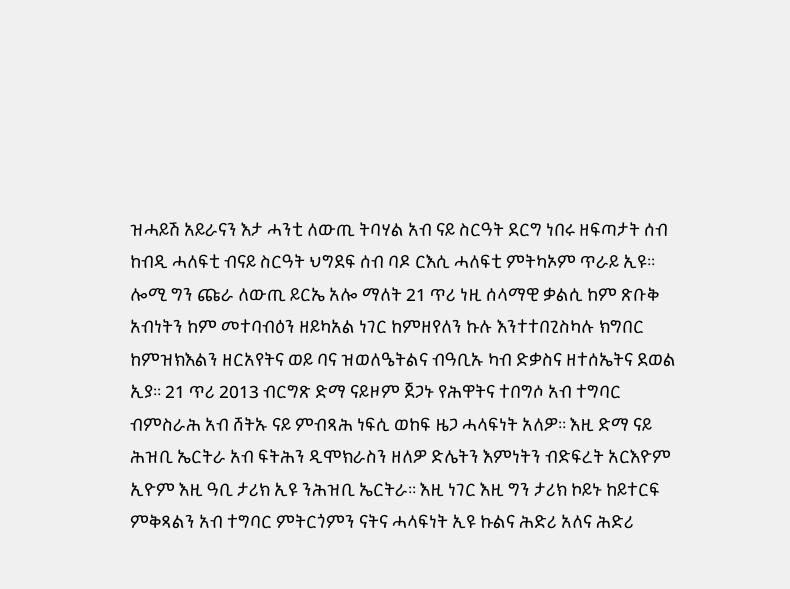ዝሓይሽ አይራናን እታ ሓንቲ ለውጢ ትባሃል አብ ናይ ስርዓት ደርግ ነበሩ ዘፍጣታት ሰብ ከብዲ ሓለፍቲ ብናይ ስርዓት ህግደፍ ሰብ ባዶ ርእሲ ሓለፍቲ ምትካኦም ጥራይ ኢዩ፡፡
ሎሚ ግን ጩራ ለውጢ ይርኤ አሎ ማለት 21 ጥሪ ነዚ ሰላማዊ ቃልሲ ከም ጽቡቅ አብነትን ከም መተባብዕን ዘይካአል ነገር ከምዘየለን ኩሉ እንተተበጊስካሉ ክግበር ከምዝክእልን ዘርአየትና ወይ ባና ዝወለዔትልና ብዓቢኡ ካብ ድቃስና ዘተሰኤትና ደወል ኢያ፡፡ 21 ጥሪ 2013 ብርግጽ ድማ ናይዞም ጀጋኑ የሕዋትና ተበግሶ አብ ተግባር ብምስራሕ አብ ሸትኡ ናይ ምብጻሕ ነፍሲ ወከፍ ዜጋ ሓላፍነት አለዎ፡፡ እዚ ድማ ናይ ሕዝቢ ኤርትራ አብ ፍትሕን ዲሞክራስን ዘለዎ ድሌትን እምነትን ብድፍረት አርእዮም ኢዮም እዚ ዓቢ ታሪክ ኢዩ ንሕዝቢ ኤርትራ፡፡ እዚ ነገር እዚ ግን ታሪክ ኮይኑ ከይተርፍ ምቅጻልን አብ ተግባር ምትርጎምን ናትና ሓላፍነት ኢዩ ኩልና ሕድሪ አለና ሕድሪ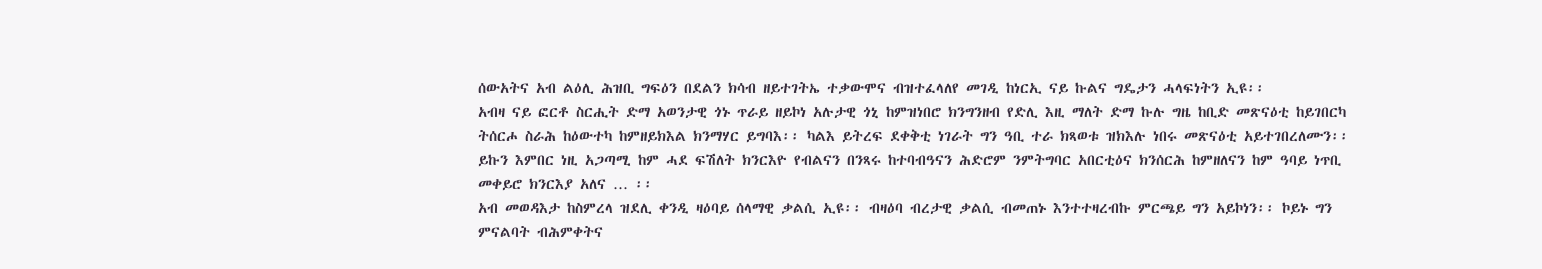ሰውአትና አብ ልዕሊ ሕዝቢ ግፍዕን በደልን ክሳብ ዘይተገትኤ ተቃውሞና ብዝተፈላለየ መገዲ ከነርኢ ናይ ኩልና ግዴታን ሓላፍነትን ኢዩ፡፡
አብዛ ናይ ፎርቶ ስርሒት ድማ አወንታዊ ጎኑ ጥራይ ዘይኮነ አሉታዊ ጎኒ ከምዝነበሮ ክንግንዘብ የድሊ እዚ ማለት ድማ ኩሉ ግዜ ከቢድ መጽናዕቲ ከይገበርካ ትሰርሖ ስራሕ ከዕውተካ ከምዘይክእል ክንማሃር ይግባእ፡፡ ካልእ ይትረፍ ደቀቅቲ ነገራት ግን ዓቢ ተራ ክጻወቱ ዝክእሉ ነበሩ መጽናዕቲ አይተገበረለሙን፡፡ ይኩን እምበር ነዚ አጋጣሚ ከም ሓደ ፍሽለት ክንርእዮ የብልናን በንጻሩ ከተባብዓናን ሕድሮም ንምትግባር አበርቲዕና ክንሰርሕ ከምዘለናን ከም ዓባይ ነጥቢ መቀይሮ ክንርእያ አለና … ፡፡
አብ መወዳእታ ከስምረላ ዝደሊ ቀንዲ ዛዕባይ ሰላማዊ ቃልሲ ኢዩ፡፡ ብዛዕባ ብረታዊ ቃልሲ ብመጠኑ እንተተዛረብኩ ምርጫይ ግን አይኮነን፡፡ ኮይኑ ግን ምናልባት ብሕምቀትና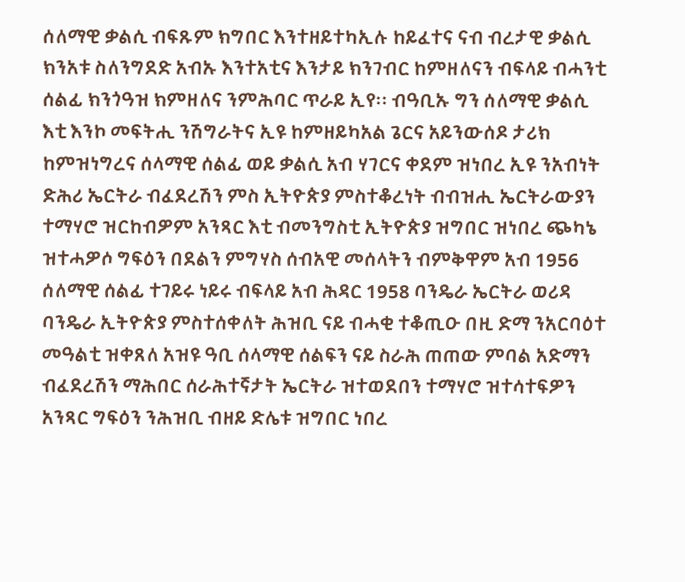ሰለማዊ ቃልሲ ብፍጹም ክግበር እንተዘይተካኢሉ ከይፈተና ናብ ብረታዊ ቃልሲ ክንአቱ ስለንግደድ አብኡ እንተአቲና እንታይ ክንገብር ከምዘለናን ብፍላይ ብሓንቲ ሰልፊ ክንጎዓዝ ክምዘለና ንምሕባር ጥራይ ኢየ፡፡ ብዓቢኡ ግን ሰለማዊ ቃልሲ እቲ እንኮ መፍትሒ ንሽግራትና ኢዩ ከምዘይካአል ጌርና አይንውሰዶ ታሪክ ከምዝነግረና ሰላማዊ ሰልፊ ወይ ቃልሲ አብ ሃገርና ቀደም ዝነበረ ኢዩ ንአብነት ድሕሪ ኤርትራ ብፈደረሽን ምስ ኢትዮጵያ ምስተቆረነት ብብዝሒ ኤርትራውያን ተማሃሮ ዝርከብዎም አንጻር እቲ ብመንግስቲ ኢትዮጵያ ዝግበር ዝነበረ ጭካኔ ዝተሓዎሶ ግፍዕን በደልን ምግሃስ ሰብአዊ መሰላትን ብምቅዋም አብ 1956 ሰለማዊ ሰልፊ ተገይሩ ነይሩ ብፍላይ አብ ሕዳር 1958 ባንዴራ ኤርትራ ወሪዳ ባንዴራ ኢትዮጵያ ምስተሰቀለት ሕዝቢ ናይ ብሓቂ ተቆጢዑ በዚ ድማ ንአርባዕተ መዓልቲ ዝቀጸለ አዝዩ ዓቢ ሰላማዊ ሰልፍን ናይ ስራሕ ጠጠው ምባል አድማን ብፈደረሽን ማሕበር ሰራሕተኛታት ኤርትራ ዝተወደበን ተማሃሮ ዝተሳተፍዎን አንጻር ግፍዕን ንሕዝቢ ብዘይ ድሌቱ ዝግበር ነበረ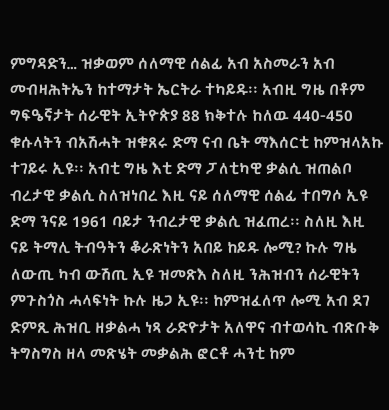ምግዳድን… ዝቃወም ሰለማዊ ሰልፊ አብ አስመራን አብ መብዛሕትኤን ከተማታት ኤርትራ ተካይዱ፡፡ አብዚ ግዜ በቶም ግፍዔኛታት ሰራዊት ኢትዮጵያ 88 ክቅተሉ ከለዉ 440-450 ቁሱላትን ብአሽሓት ዝቁጸሩ ድማ ናብ ቤት ማእሰርቲ ከምዝላአኩ ተገይሩ ኢዩ፡፡ አብቲ ግዜ እቲ ድማ ፓለቲካዊ ቃልሲ ዝጠልቦ ብረታዊ ቃልሲ ስለዝነበረ እዚ ናይ ሰለማዊ ሰልፊ ተበግሶ ኢዩ ድማ ንናይ 1961 ባይታ ንብረታዊ ቃልሲ ዝፈጠረ፡፡ ስለዚ እዚ ናይ ትማሊ ትብዓትን ቆራጽነትን አበይ ከይዱ ሎሚ? ኩሉ ግዜ ለውጢ ካብ ውሽጢ ኢዩ ዝመጽእ ስለዚ ንሕዝብን ሰራዊትን ምጉስጎስ ሓላፍነት ኩሉ ዜጋ ኢዩ፡፡ ከምዝፈለጥ ሎሚ አብ ደገ ድምጺ ሕዝቢ ዘቃልሓ ነጻ ራድዮታት አለዋና ብተወሳኪ ብጽቡቅ ትግስግስ ዘላ መጽሄት መቃልሕ ፎርቶ ሓንቲ ከም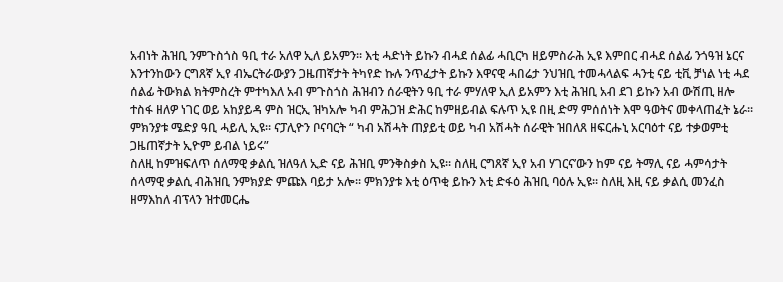አብነት ሕዝቢ ንምጉስጎስ ዓቢ ተራ አለዋ ኢለ ይአምን፡፡ እቲ ሓድነት ይኩን ብሓደ ሰልፊ ሓቢርካ ዘይምስራሕ ኢዩ እምበር ብሓደ ሰልፊ ንጎዓዝ ኔርና እንተንከውን ርግጸኛ ኢየ ብኤርትራውያን ጋዜጠኛታት ትካየድ ኩሉ ንጥፈታት ይኩን እዋናዊ ሓበሬታ ንህዝቢ ተመሓላልፍ ሓንቲ ናይ ቲቪ ቻነል ነቲ ሓደ ሰልፊ ትውክል ክትምስረት ምተካእለ አብ ምጉስጎስ ሕዝብን ሰራዊትን ዓቢ ተራ ምሃለዋ ኢለ ይአምን እቲ ሕዝቢ አብ ደገ ይኩን አብ ውሽጢ ዘሎ ተስፋ ዘለዎ ነገር ወይ አከያይዳ ምስ ዝርኢ ዝካአሎ ካብ ምሕጋዝ ድሕር ከምዘይብል ፍሉጥ ኢዩ በዚ ድማ ምሰሰነት እሞ ዓወትና መቀላጠፈት ኔራ፡፡ ምክንያቱ ሜድያ ዓቢ ሓይሊ ኢዩ፡፡ ናፓሊዮን ቦናባርት “ ካብ አሽሓት ጠያይቲ ወይ ካብ አሽሓት ሰራዊት ዝበለጸ ዘፍርሑኒ አርባዕተ ናይ ተቃወምቲ ጋዜጠኛታት ኢዮም ይብል ነይሩ”
ስለዚ ከምዝፍለጥ ሰለማዊ ቃልሲ ዝለዓለ ኢድ ናይ ሕዝቢ ምንቅስቃስ ኢዩ፡፡ ስለዚ ርግጸኛ ኢየ አብ ሃገርና’ውን ከም ናይ ትማሊ ናይ ሓምሳታት ሰላማዊ ቃልሲ ብሕዝቢ ንምክያድ ምጩእ ባይታ አሎ፡፡ ምክንያቱ እቲ ዕጥቂ ይኩን እቲ ድፋዕ ሕዝቢ ባዕሉ ኢዩ፡፡ ስለዚ እዚ ናይ ቃልሲ መንፈስ ዘማእከለ ብፕላን ዝተመርሔ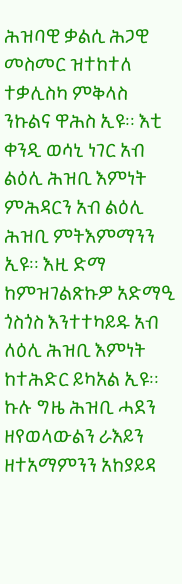ሕዝባዊ ቃልሲ ሕጋዊ መስመር ዝተከተለ ተቃሊስካ ምቅላስ ንኩልና ዋሕስ ኢዩ፡፡ እቲ ቀንዲ ወሳኒ ነገር አብ ልዕሊ ሕዝቢ እምነት ምሕዳርን አብ ልዕሊ ሕዝቢ ምትእምማንን ኢዩ፡፡ እዚ ድማ ከምዝገልጽኩዎ አድማዒ ጎስጎስ እንተተካይዱ አብ ለዕሊ ሕዝቢ እምነት ከተሕድር ይካአል ኢዩ፡፡ ኩሉ ግዜ ሕዝቢ ሓደን ዘየወላውልን ራእይን ዘተአማምንን አከያይዳ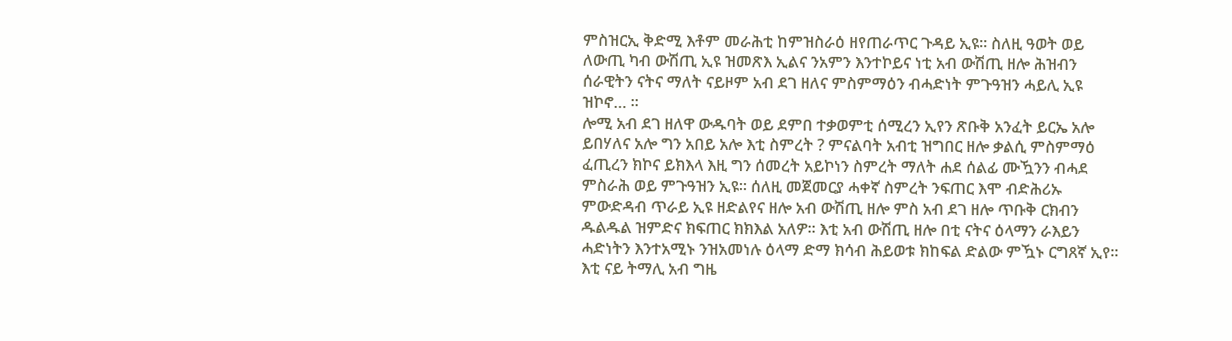ምስዝርኢ ቅድሚ እቶም መራሕቲ ከምዝስራዕ ዘየጠራጥር ጉዳይ ኢዩ፡፡ ስለዚ ዓወት ወይ ለውጢ ካብ ውሽጢ ኢዩ ዝመጽእ ኢልና ንአምን እንተኮይና ነቲ አብ ውሽጢ ዘሎ ሕዝብን ሰራዊትን ናትና ማለት ናይዞም አብ ደገ ዘለና ምስምማዕን ብሓድነት ምጉዓዝን ሓይሊ ኢዩ ዝኮኖ… ፡፡
ሎሚ አብ ደገ ዘለዋ ውዱባት ወይ ደምበ ተቃወምቲ ሰሚረን ኢየን ጽቡቅ አንፈት ይርኤ አሎ ይበሃለና አሎ ግን አበይ አሎ እቲ ስምረት ? ምናልባት አብቲ ዝግበር ዘሎ ቃልሲ ምስምማዕ ፈጢረን ክኮና ይክእላ እዚ ግን ሰመረት አይኮነን ስምረት ማለት ሐደ ሰልፊ ሙዃንን ብሓደ ምስራሕ ወይ ምጉዓዝን ኢዩ፡፡ ሰለዚ መጀመርያ ሓቀኛ ስምረት ንፍጠር እሞ ብድሕሪኡ ምውድዳብ ጥራይ ኢዩ ዘድልየና ዘሎ አብ ውሽጢ ዘሎ ምስ አብ ደገ ዘሎ ጥቡቅ ርክብን ዱልዱል ዝምድና ክፍጠር ክክእል አለዎ፡፡ እቲ አብ ውሽጢ ዘሎ በቲ ናትና ዕላማን ራእይን ሓድነትን እንተአሚኑ ንዝአመነሉ ዕላማ ድማ ክሳብ ሕይወቱ ክከፍል ድልው ምዃኑ ርግጸኛ ኢየ፡፡ እቲ ናይ ትማሊ አብ ግዜ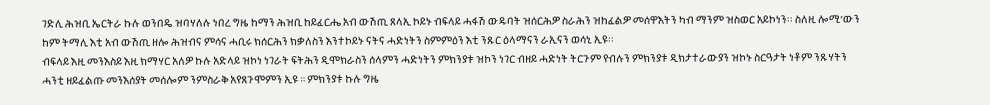ገድሊ ሕዝቢ ኤርትራ ኩሉ ወንበዴ ዝባሃለሉ ነበረ ግዜ ከማን ሕዝቢ ከይፈርሔ አብ ውሽጢ ጸላኢ ኮይኑ ብፍላይ ሓፋሽ ውዱባት ዝሰርሕዎ ስራሕን ዝከፈልዎ መሰዋእትን ካብ ማንም ዝስወር አይኮነን፡፡ ስለዚ ሎሚ’ውን ከም ትማሊ እቲ አብ ውሽጢ ዘሎ ሕዝብና ምሳና ሓቢሩ ክሰርሕን ክቃለስን እንተኮይኑ ናትና ሓድነትን ስምምዕን እቲ ንጹር ዕላማናን ራኢናን ወሳኒ ኢዩ፡፡
ብፍላይ እዚ መንእስይ እዚ ክማሃር አለዎ ኩሉ አድላይ ዝኮነ ነገራት ፍትሕን ዲሞክራስን ሰላምን ሓድነትን ምክንያቱ ዝኮን ነገር ብዘይ ሓድነት ትርጉም የብሉን ምክንያቱ ዲክታተራውያን ዝኮኑ ስርዓታት ነቶም ንጹሃትን ሓንቲ ዘይፈልጡ መንእሰያት መሰሎም ንምስራቅ አየጸጉሞምን ኢዩ ። ምክንያቱ ኩሉ ግዜ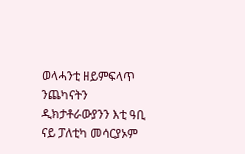ወላሓንቲ ዘይምፍላጥ ንጨካናትን ዲክታቶራውያንን እቲ ዓቢ ናይ ፓለቲካ መሳርያኦም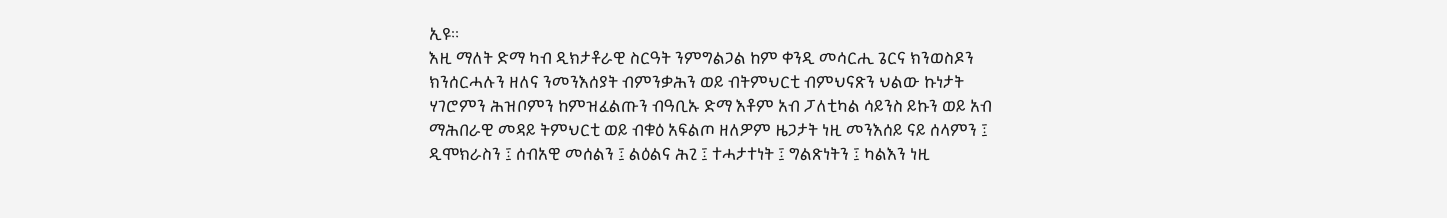ኢዩ፡፡
እዚ ማለት ድማ ካብ ዲክታቶራዊ ስርዓት ንምግልጋል ከም ቀንዲ መሳርሒ ጌርና ክንወስዶን ክንሰርሓሉን ዘለና ንመንእሰያት ብምንቃሕን ወይ ብትምህርቲ ብምህናጽን ህልው ኩነታት ሃገሮምን ሕዝቦምን ከምዝፈልጡን ብዓቢኡ ድማ እቶም አብ ፓለቲካል ሳይንስ ይኩን ወይ አብ ማሕበራዊ መዳይ ትምህርቲ ወይ ብቁዕ አፍልጦ ዘለዎም ዜጋታት ነዚ መንእሰይ ናይ ሰላምን ፤ ዲሞክራስን ፤ ሰብአዊ መሰልን ፤ ልዕልና ሕጊ ፤ ተሓታተነት ፤ ግልጽነትን ፤ ካልእን ነዚ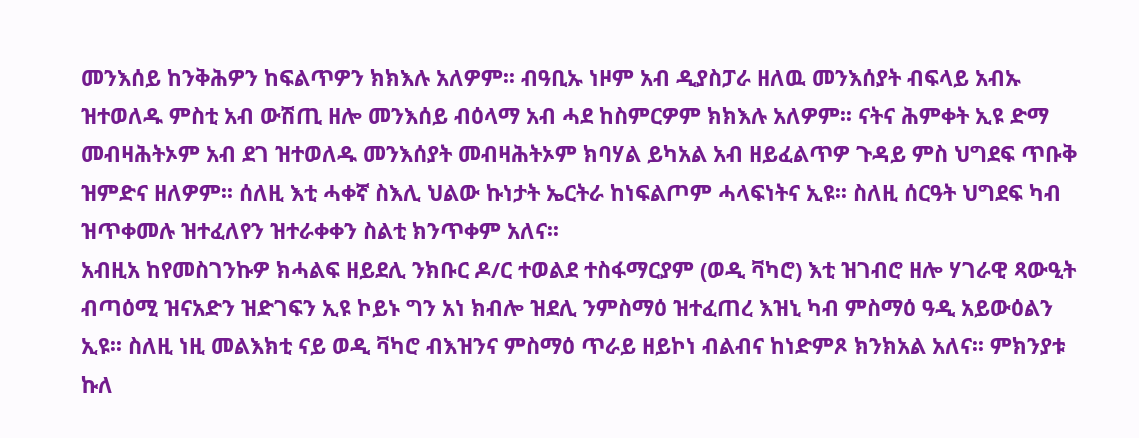መንእሰይ ከንቅሕዎን ከፍልጥዎን ክክእሉ አለዎም፡፡ ብዓቢኡ ነዞም አብ ዲያስፓራ ዘለዉ መንእሰያት ብፍላይ አብኡ ዝተወለዱ ምስቲ አብ ውሽጢ ዘሎ መንእሰይ ብዕላማ አብ ሓደ ከስምርዎም ክክእሉ አለዎም፡፡ ናትና ሕምቀት ኢዩ ድማ መብዛሕትኦም አብ ደገ ዝተወለዱ መንእሰያት መብዛሕትኦም ክባሃል ይካአል አብ ዘይፈልጥዎ ጉዳይ ምስ ህግደፍ ጥቡቅ ዝምድና ዘለዎም፡፡ ሰለዚ እቲ ሓቀኛ ስእሊ ህልው ኩነታት ኤርትራ ከነፍልጦም ሓላፍነትና ኢዩ፡፡ ስለዚ ሰርዓት ህግደፍ ካብ ዝጥቀመሉ ዝተፈለየን ዝተራቀቀን ስልቲ ክንጥቀም አለና፡፡
አብዚአ ከየመስገንኩዎ ክሓልፍ ዘይደሊ ንክቡር ዶ/ር ተወልደ ተስፋማርያም (ወዲ ቫካሮ) እቲ ዝገብሮ ዘሎ ሃገራዊ ጻውዒት ብጣዕሚ ዝናአድን ዝድገፍን ኢዩ ኮይኑ ግን አነ ክብሎ ዝደሊ ንምስማዕ ዝተፈጠረ እዝኒ ካብ ምስማዕ ዓዲ አይውዕልን ኢዩ፡፡ ስለዚ ነዚ መልእክቲ ናይ ወዲ ቫካሮ ብእዝንና ምስማዕ ጥራይ ዘይኮነ ብልብና ከነድምጾ ክንክአል አለና፡፡ ምክንያቱ ኩለ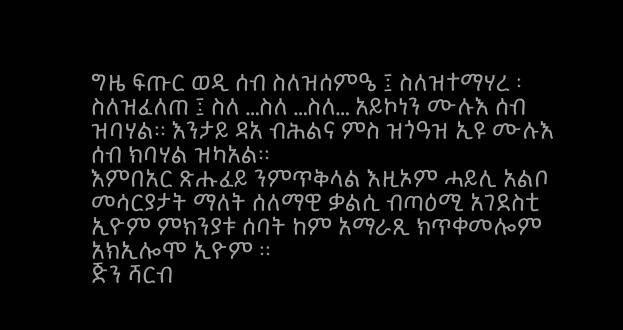ግዜ ፍጡር ወዲ ሰብ ስለዝሰምዔ ፤ ስለዝተማሃረ ፡ ስለዝፈለጠ ፤ ስለ …ስለ …ስለ… አይኮነን ሙሉእ ሰብ ዝባሃል፡፡ እንታይ ዳአ ብሕልና ምስ ዝጎዓዝ ኢዩ ሙሉእ ሰብ ክባሃል ዝካአል፡፡
እምበአር ጽሑፈይ ንምጥቅላል እዚኦም ሓይሊ አልቦ መሳርያታት ማለት ሰለማዊ ቃልሲ ብጣዕሚ አገደስቲ ኢዮም ምክንያቱ ሰባት ከም አማራጺ ክጥቀመሎም አክኢሎሞ ኢዮም ፡፡
ጅን ሻርብ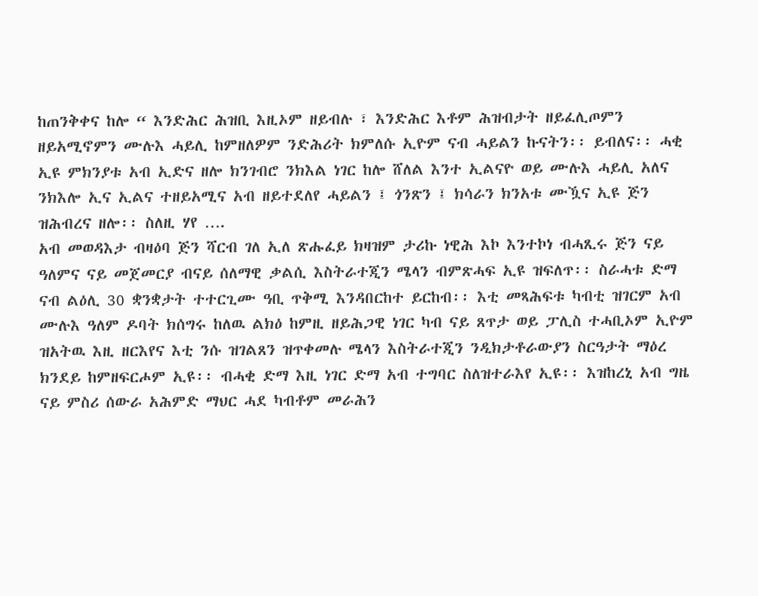ከጠንቅቀና ከሎ “ እንድሕር ሕዝቢ እዚኦም ዘይብሉ ፣ እንድሕር እቶም ሕዝብታት ዘይፈሊጦምን ዘይአሚኖምን ሙሉእ ሓይሊ ከምዘለዎም ንድሕሪት ክምለሱ ኢዮም ናብ ሓይልን ኩናትን፡፡ ይብለና፡፡ ሓቂ ኢዩ ምክንያቱ አብ ኢድና ዘሎ ክንገብሮ ንክእል ነገር ከሎ ሸለል እንተ ኢልናዮ ወይ ሙሉእ ሓይሊ አለና ንክእሎ ኢና ኢልና ተዘይአሚና አብ ዘይተደለየ ሓይልን ፤ ጎንጽን ፤ ክሳራን ክንአቱ ሙዃና ኢዩ ጅን ዝሕብረና ዘሎ፡፡ ስለዚ ሃየ ….
አብ መወዳእታ ብዛዕባ ጅን ሻርብ ገለ ኢለ ጽሑፈይ ክዛዝም ታሪኩ ነዊሕ እኮ እንተኮነ ብሓጺሩ ጅን ናይ ዓለምና ናይ መጀመርያ ብናይ ሰለማዊ ቃልሲ እስትራተጂን ሜላን ብምጽሓፍ ኢዩ ዝፍለጥ፡፡ ስራሓቱ ድማ ናብ ልዕሊ 30 ቋንቋታት ተተርጊሙ ዓቢ ጥቅሚ እንዳበርከተ ይርከብ፡፡ እቲ መጻሕፍቱ ካብቲ ዝገርም አብ ሙሉእ ዓለም ዶባት ክሰግሩ ከለዉ ልክዕ ከምዚ ዘይሕጋዊ ነገር ካብ ናይ ጸጥታ ወይ ፓሊስ ተሓቢኦም ኢዮም ዝአትዉ እዚ ዘርእየና እቲ ንሱ ዝገልጸን ዝጥቀመሉ ሜላን እስትራተጂን ንዲክታቶራውያን ስርዓታት ማዕረ ክንደይ ከምዘፍርሖም ኢዩ፡፡ ብሓቂ ድማ እዚ ነገር ድማ አብ ተግባር ስለዝተራእየ ኢዩ፡፡ እዝከረኒ አብ ግዜ ናይ ምስሪ ሰውራ አሕምድ ማህር ሓደ ካብቶም መራሕን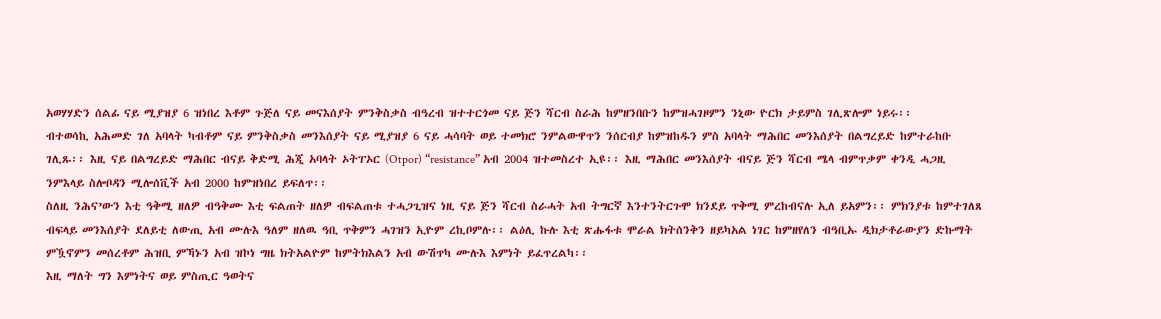አወሃሃድን ሰልፊ ናይ ሚያዝያ 6 ዝነበረ እቶም ጉጅለ ናይ መናእሰያት ምንቅስቃስ ብዓረብ ዝተተርጎመ ናይ ጅን ሻርብ ስራሕ ከምዘንበቡን ከምዝሓገዞምን ንኒው ዮርክ ታይምስ ገሊጽሎም ነይሩ፡፡
ብተወሳኪ አሕመድ ገለ አባላት ካብቶም ናይ ምንቅስቃስ መንእሰያት ናይ ሚያዝያ 6 ናይ ሓሳባት ወይ ተመክሮ ንምልውዋጥን ንሰርብያ ከምዝከዱን ምስ አባላት ማሕበር መንእሰያት በልግረይድ ከምተራከቡ ገሊጹ፡፡ እዚ ናይ በልግረይድ ማሕበር ብናይ ቅድሚ ሕጂ አባላት ኦትፐኦር (Otpor) “resistance” አብ 2004 ዝተመስረተ ኢዩ፡፡ እዚ ማሕበር መንእሰያት ብናይ ጅን ሻርብ ሜላ ብምጥቃም ቀንዲ ሓጋዚ ንምእላይ ስሎቦዳን ሚሎሰቪች አብ 2000 ከምዝነበረ ይፍለጥ፡፡
ስለዚ ንሕና’ውን እቲ ዓቅሚ ዘለዎ ብዓቅሙ እቲ ፍልጠት ዘለዎ ብፍልጠቱ ተሓጋጊዝና ነዚ ናይ ጅን ሻርብ ስራሓት አብ ትግርኛ እንተንትርጉሞ ክንደይ ጥቅሚ ምረከብናሉ ኢለ ይአምን፡፡ ምክንያቱ ከምተገለጸ ብፍላይ መንእሰያት ደለይቲ ለውጢ አብ ሙሉእ ዓለም ዘለዉ ዓቢ ጥቅምን ሓገዝን ኢዮም ረኪቦምሉ፡፡ ልዕሊ ኩሉ እቲ ጽሑፋቱ ሞራል ክትሰንቅን ዘይካአል ነገር ከምዘየለን ብዓቢኡ ዲክታቶራውያን ድኩማት ምዃኖምን መሰረቶም ሕዝቢ ምኻኑን አብ ዝኮነ ግዜ ክትአልዮም ከምትክእልን አብ ውሽጥካ ሙሉእ እምነት ይፈጥረልካ፡፡
እዚ ማለት ግን እምነትና ወይ ምስጢር ዓወትና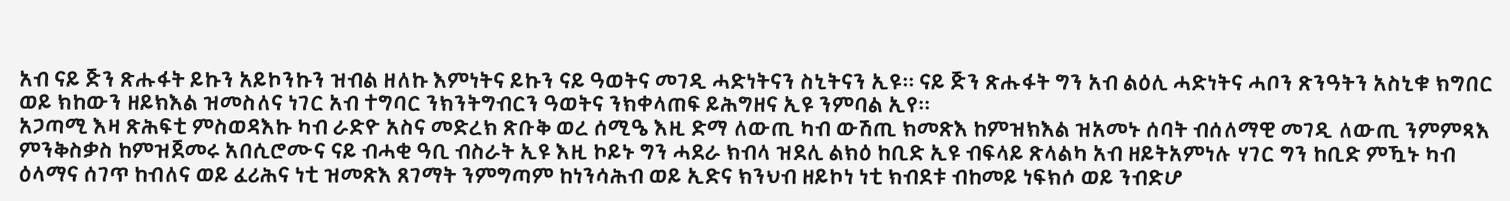አብ ናይ ጅን ጽሑፋት ይኩን አይኮንኩን ዝብል ዘለኩ እምነትና ይኩን ናይ ዓወትና መገዲ ሓድነትናን ስኒትናን ኢዩ፡፡ ናይ ጅን ጽሑፋት ግን አብ ልዕሊ ሓድነትና ሓቦን ጽንዓትን አስኒቁ ክግበር ወይ ክከውን ዘይክእል ዝመስለና ነገር አብ ተግባር ንክንትግብርን ዓወትና ንክቀላጠፍ ይሕግዘና ኢዩ ንምባል ኢየ፡፡
አጋጣሚ እዛ ጽሕፍቲ ምስወዳእኩ ካብ ራድዮ አስና መድረክ ጽቡቅ ወረ ሰሚዔ እዚ ድማ ለውጢ ካብ ውሽጢ ክመጽእ ከምዝክእል ዝአመኑ ሰባት ብሰለማዊ መገዲ ለውጢ ንምምጻእ ምንቅስቃስ ከምዝጀመሩ አበሲሮሙና ናይ ብሓቂ ዓቢ ብስራት ኢዩ እዚ ኮይኑ ግን ሓደራ ክብላ ዝደሊ ልክዕ ከቢድ ኢዩ ብፍላይ ጽላልካ አብ ዘይትአምነሉ ሃገር ግን ከቢድ ምዃኑ ካብ ዕላማና ሰገጥ ከብለና ወይ ፈሪሕና ነቲ ዝመጽእ ጸገማት ንምግጣም ከነንሳሕብ ወይ ኢድና ክንህብ ዘይኮነ ነቲ ክብደቱ ብከመይ ነፍክሶ ወይ ንብድሆ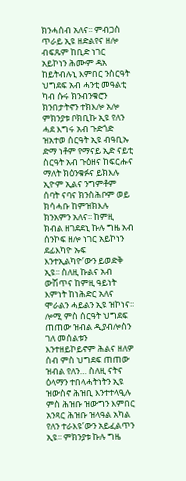ክንሓሰብ አለና፡፡ ምብጋስ ጥራይ ኢዩ ዘድልየና ዘሎ ብፍጹም ከቢድ ነገር አይኮነን ሕሙም ዳአ ከይትብሉኒ እምበር ንስርዓት ህግደፍ አብ ሓንቲ መዓልቲ ካብ ሱሩ ክንብንቁሮን ክንበታትኖን ተክእሎ አሎ ምክንያቱ ቦክቢኩ ኢዩ የለን ሓደ እግሩ አብ ጉድጎድ ዝአተወ ሰርዓት ኢዩ ብዓቢኡ ድማ ነቶም የማናይ ኢድ ናይቲ ስርዓት አብ ጉዕዘና ከፍርሑና ማለት ክዕንቁፉና ይክእሉ ኢዮም ኢልና ንግምቶም ሰባት ናባና ክንስሕቦም ወይ ክሳሓቡ ከምዝክእሉ ክንአምን አለና፡፡ ከምዚ ክብል ዘገደደኒ ኩሉ ግዜ አብ ሰንኮፍ ዘሎ ነገር አይኮነን ደፊእካዮ ኡፍ እንተኢልካዮ’ውን ይወድቅ ኢዩ፡፡ ስለዚ ኩልና አብ ውሽጥና ከምዚ ዓይነት እምነት ከነሕድር አለና ሞራልን ሓይልን ኢዩ ዝኮነና፡፡ ሎሚ ምስ ሰርዓት ህግደፍ ጠጠው ዝብል ዲያብሎስን ገለ መሰልቱን እንተዘይኮይኖም ሕልና ዘለዎ ሰብ ምስ ህግደፍ ጠጠው ዝብል የለን… ስለዚ ናትና ዕላማን ተበላሓትነትን ኢዩ ዝውስኖ ሕዝቢ እንተተላዒሉ ምስ ሕዝቡ ዝውግን እምበር አንጻር ሕዝቡ ዝላዓል አካል የለን ተራእዩ’ውን አይፈልጥን ኢዩ፡፡ ምክንያቱ ኩሉ ግዜ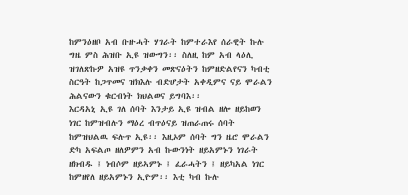ከምንዕዘቦ አብ ቡዙሓት ሃገራት ከምተራእየ ሰራዊት ኩሉ ግዜ ምስ ሕዝቡ ኢዩ ዝውግን፡፡ ስለዚ ከም አብ ላዕሊ ዝገለጽኩዎ አዝዩ ጥንቃቀን መጽናዕትን ከምዘድልየናን ካብቲ ስርዓት ከጋጥመና ዝክእሉ ብድሆታት አቀዲምና ናይ ሞራልን ሕልናውን ቁርብነት ክህልወና ይግባእ፡፡
እርዳአኒ ኢዩ ገለ ሰባት እንታይ ኢዩ ዝብል ዘሎ ዘይከወን ነገር ከምዝብሉን ማዕረ ብጥዕናይ ዝጠራጠሩ ሰባት ከምዝህልዉ ፍሉጥ ኢዩ፡፡ እዚኦም ሰባት ግን ዜሮ ሞራልን ድካ አፍልጦ ዘለዎምን አብ ኩውንነት ዘይአምኑን ነገራት ዘክብዱ ፤ ነብሶም ዘይኣምኑ ፤ ፈራሓትን ፤ ዘይካአል ነገር ከምዘየለ ዘይአምኑን ኢዮም፡፡ እቲ ካብ ኩሉ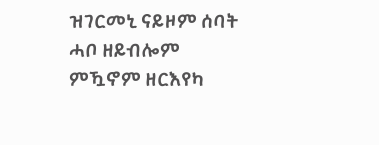ዝገርመኒ ናይዞም ሰባት ሓቦ ዘይብሎም ምዃኖም ዘርእየካ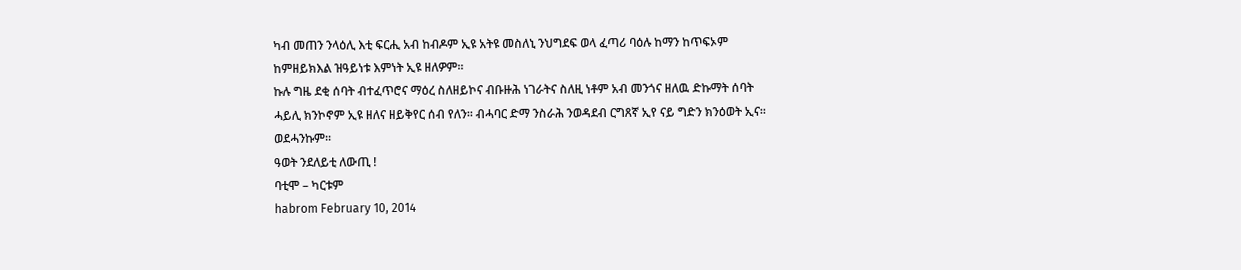ካብ መጠን ንላዕሊ እቲ ፍርሒ አብ ከብዶም ኢዩ አትዩ መስለኒ ንህግደፍ ወላ ፈጣሪ ባዕሉ ከማን ከጥፍኦም ከምዘይክእል ዝዓይነቱ እምነት ኢዩ ዘለዎም፡፡
ኩሉ ግዜ ደቂ ሰባት ብተፈጥሮና ማዕረ ስለዘይኮና ብቡዙሕ ነገራትና ስለዚ ነቶም አብ መንጎና ዘለዉ ድኩማት ሰባት ሓይሊ ክንኮኖም ኢዩ ዘለና ዘይቅየር ሰብ የለን፡፡ ብሓባር ድማ ንስራሕ ንወዳደብ ርግጸኛ ኢየ ናይ ግድን ክንዕወት ኢና፡፡
ወደሓንኩም፡፡
ዓወት ንደለይቲ ለውጢ !
ባቲሞ – ካርቱም
habrom February 10, 2014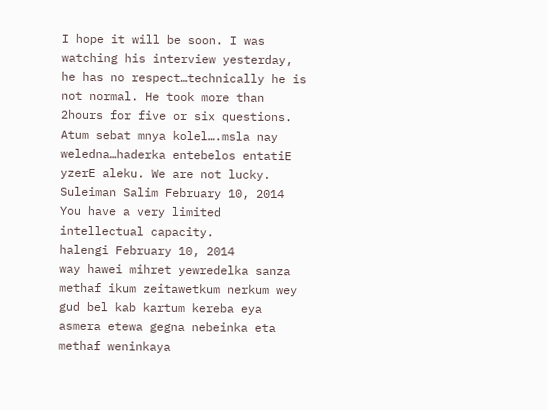I hope it will be soon. I was watching his interview yesterday, he has no respect…technically he is not normal. He took more than 2hours for five or six questions. Atum sebat mnya kolel….msla nay weledna…haderka entebelos entatiE yzerE aleku. We are not lucky.
Suleiman Salim February 10, 2014
You have a very limited intellectual capacity.
halengi February 10, 2014
way hawei mihret yewredelka sanza methaf ikum zeitawetkum nerkum wey gud bel kab kartum kereba eya asmera etewa gegna nebeinka eta methaf weninkaya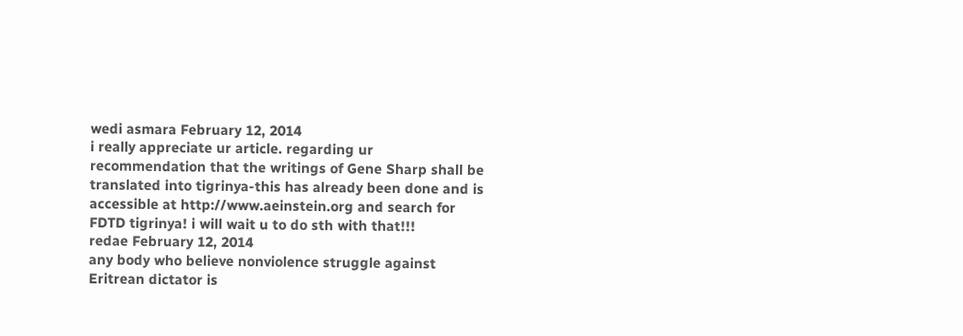wedi asmara February 12, 2014
i really appreciate ur article. regarding ur recommendation that the writings of Gene Sharp shall be translated into tigrinya-this has already been done and is accessible at http://www.aeinstein.org and search for FDTD tigrinya! i will wait u to do sth with that!!!
redae February 12, 2014
any body who believe nonviolence struggle against Eritrean dictator is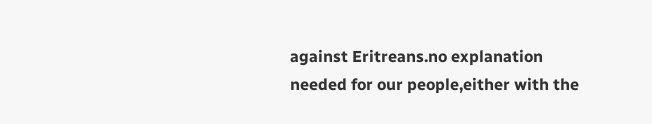against Eritreans.no explanation needed for our people,either with the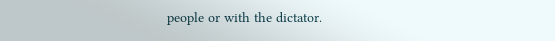people or with the dictator.